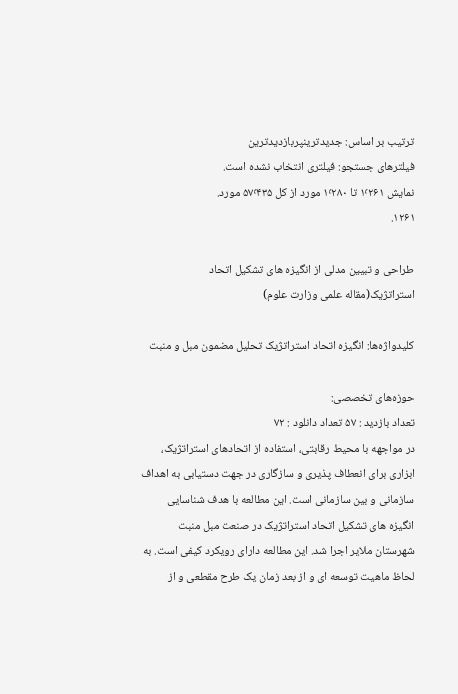ترتیب بر اساس: جدیدترینپربازدیدترین
فیلترهای جستجو: فیلتری انتخاب نشده است.
نمایش ۱٬۲۶۱ تا ۱٬۲۸۰ مورد از کل ۵۷٬۴۳۵ مورد.
۱۲۶۱.

طراحی و تبیین مدلی از انگیزه های تشکیل اتحاد استراتژیک(مقاله علمی وزارت علوم)

کلیدواژه‌ها: انگیزه اتحاد استراتژیک تحلیل مضمون مبل و منبت

حوزه‌های تخصصی:
تعداد بازدید : ۵۷ تعداد دانلود : ۷۲
در مواجهه با محیط رقابتی، استفاده از اتحادهای استراتژیک، ابزاری برای انعطاف پذیری و سازگاری در جهت دستیابی به اهداف سازمانی و بین سازمانی است. این مطالعه با هدف شناسایی انگیزه های تشکیل اتحاد استراتژیک در صنعت مبل منبت شهرستان ملایر اجرا شد. این مطالعه دارای رویکرد کیفی است. به لحاظ ماهیت توسعه ای و از بعد زمان یک طرح مقطعی و از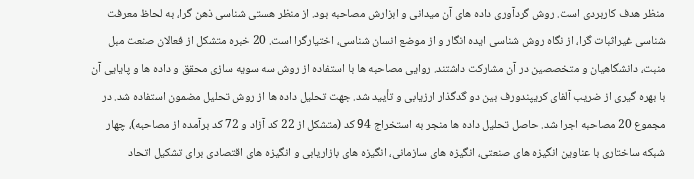منظر هدف کاربردی است. روش گردآوری داده های آن میدانی و ابزارش مصاحبه بود. از منظر هستی شناسی ذهن گرا، به لحاظ معرفت شناسی غیراثبات گرا، از نگاه روش شناسی ایده انگار و از موضع انسان شناسی، اختیارگرا است. 20 خبره متشکل از فعالان صنعت مبل منبت، دانشگاهیان و متخصصین در آن مشارکت داشتند. روایی مصاحبه ها با استفاده از روش سه سویه سازی محقق و داده ها و پایایی آن با بهره گیری از ضریب آلفای کریپندورف بین دو گدگذار ارزیابی و تأیید شد. جهت تحلیل داده ها از روش تحلیل مضمون استفاده شد. در مجموع 20 مصاحبه اجرا شد. حاصل تحلیل داده ها منجر به استخراج 94 کد (متشکل از 22 کد آزاد و 72 کد برآمده از مصاحبه)، چهار شبکه ساختاری با عناوین انگیزه های صنعتی، انگیزه های سازمانی، انگیزه های بازاریابی و انگیزه های اقتصادی برای تشکیل اتحاد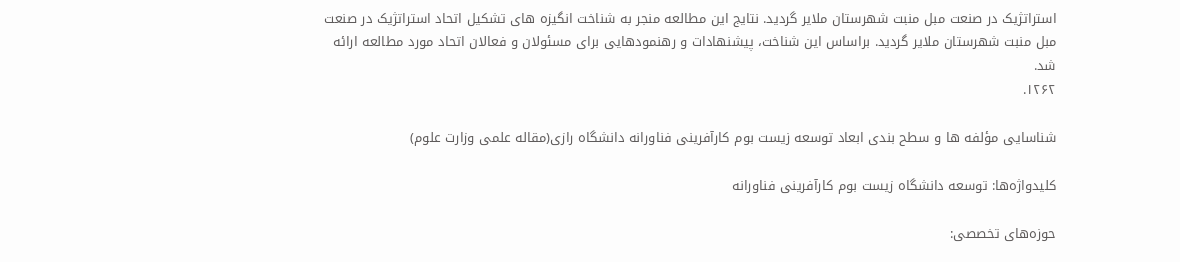استراتژیک در صنعت مبل منبت شهرستان ملایر گردید. نتایج این مطالعه منجر به شناخت انگیزه های تشکیل اتحاد استراتژیک در صنعت مبل منبت شهرستان ملایر گردید. براساس این شناخت، پیشنهادات و رهنمودهایی برای مسئولان و فعالان اتحاد مورد مطالعه ارائه شد.
۱۲۶۲.

شناسایی مؤلفه ها و سطح بندی ابعاد توسعه زیست بوم کارآفرینی فناورانه دانشگاه رازی(مقاله علمی وزارت علوم)

کلیدواژه‌ها: توسعه دانشگاه زیست بوم کارآفرینی فناورانه

حوزه‌های تخصصی: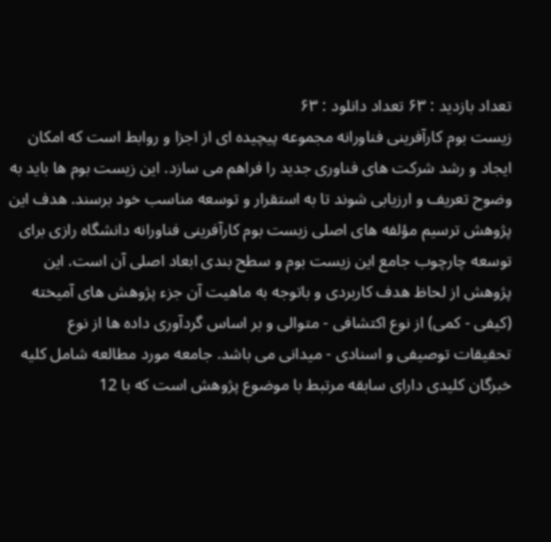تعداد بازدید : ۶۳ تعداد دانلود : ۶۳
زیست بوم کارآفرینی فناورانه مجموعه پیچیده ای از اجزا و روابط است که امکان ایجاد و رشد شرکت های فناوری جدید را فراهم می سازد. این زیست بوم ها باید به وضوح تعریف و ارزیابی شوند تا به استقرار و توسعه مناسب خود برسند. هدف این پژوهش ترسیم مؤلفه های اصلی زیست بوم کارآفرینی فناورانه دانشگاه رازی برای توسعه چارچوب جامع این زیست بوم و سطح بندی ابعاد اصلی آن است. این پژوهش از لحاظ هدف کاربردی و باتوجه به ماهیت آن جزء پژوهش های آمیخته (کیفی - کمی) از نوع اکتشافی - متوالی و بر اساس گردآوری داده ها از نوع تحقیقات توصیفی و اسنادی - میدانی می باشد. جامعه مورد مطالعه شامل کلیه خبرگان کلیدی دارای سابقه مرتبط با موضوع پژوهش است که با 12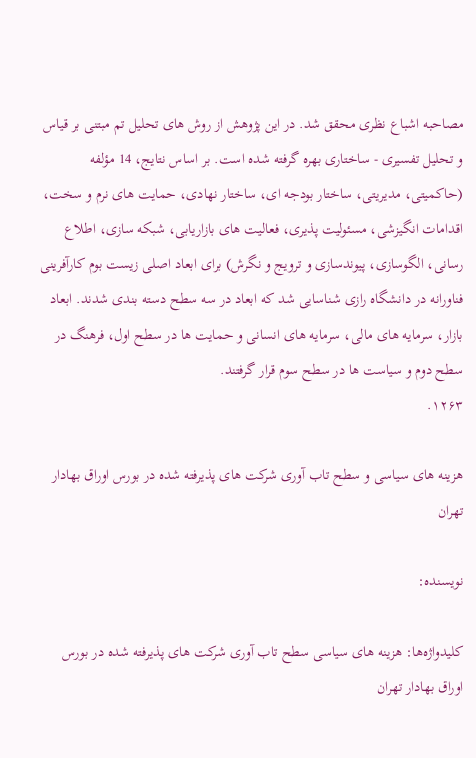مصاحبه اشباع نظری محقق شد. در این پژوهش از روش های تحلیل تم مبتنی بر قیاس و تحلیل تفسیری - ساختاری بهره گرفته شده است. بر اساس نتایج، 14 مؤلفه (حاکمیتی، مدیریتی، ساختار بودجه ای، ساختار نهادی، حمایت های نرم و سخت، اقدامات انگیزشی، مسئولیت پذیری، فعالیت های بازاریابی، شبکه سازی، اطلاع رسانی، الگوسازی، پیوندسازی و ترویج و نگرش) برای ابعاد اصلی زیست بوم کارآفرینی فناورانه در دانشگاه رازی شناسایی شد که ابعاد در سه سطح دسته بندی شدند. ابعاد بازار، سرمایه های مالی، سرمایه های انسانی و حمایت ها در سطح اول، فرهنگ در سطح دوم و سیاست ها در سطح سوم قرار گرفتند.
۱۲۶۳.

هزینه های سیاسی و سطح تاب آوری شرکت های پذیرفته شده در بورس اوراق بهادار تهران

نویسنده:

کلیدواژه‌ها: هزینه های سیاسی سطح تاب آوری شرکت های پذیرفته شده در بورس اوراق بهادار تهران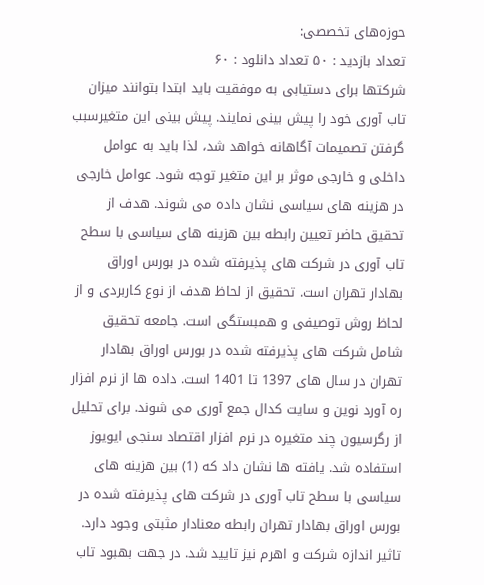حوزه‌های تخصصی:
تعداد بازدید : ۵۰ تعداد دانلود : ۶۰
شرکتها برای دستیابی به موفقیت باید ابتدا بتوانند میزان تاب آوری خود را پیش بینی نمایند. پیش بینی این متغیرسبب گرفتن تصمیمات آگاهانه خواهد شد، لذا باید به عوامل داخلی و خارجی موثر بر این متغیر توجه شود. عوامل خارجی در هزینه های سیاسی نشان داده می شوند. هدف از تحقیق حاضر تعیین رابطه بین هزینه های سیاسی با سطح تاب آوری در شرکت های پذیرفته شده در بورس اوراق بهادار تهران است. تحقیق از لحاظ هدف از نوع کاربردی و از لحاظ روش توصیفی و همبستگی است. جامعه تحقیق شامل شرکت های پذیرفته شده در بورس اوراق بهادار تهران در سال های 1397 تا 1401 است. داده ها از نرم افزار ره آورد نوین و سایت کدال جمع آوری می شوند. برای تحلیل از رگرسیون چند متغیره در نرم افزار اقتصاد سنجی ایویوز استفاده شد. یافته ها نشان داد که (1) بین هزینه های سیاسی با سطح تاب آوری در شرکت های پذیرفته شده در بورس اوراق بهادار تهران رابطه معنادار مثبتی وجود دارد. تاثیر اندازه شرکت و اهرم نیز تایید شد. در جهت بهبود تاب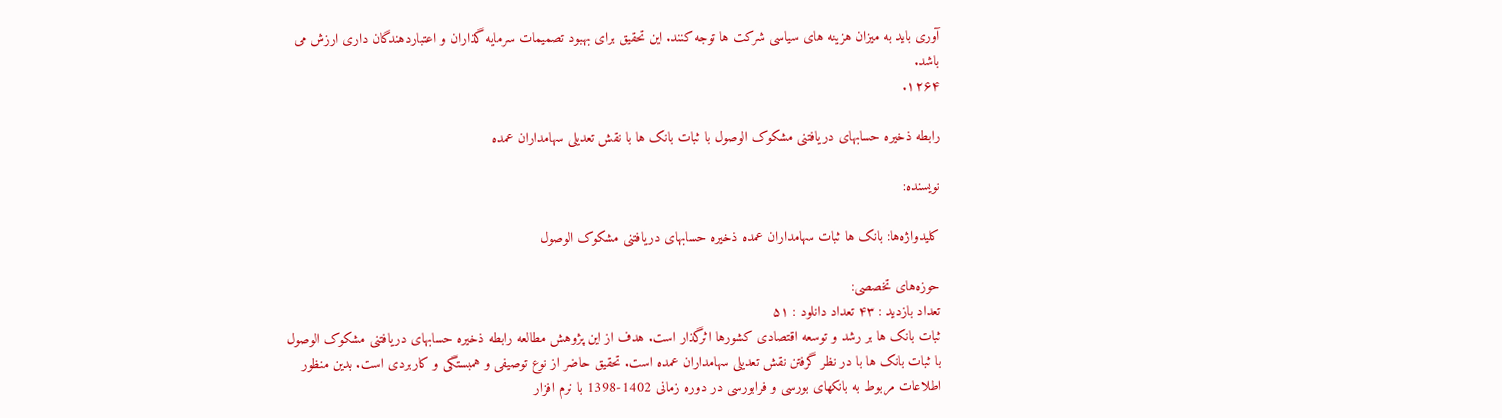آوری باید به میزان هزینه های سیاسی شرکت ها توجه کنند. این تحقیق برای بهبود تصمیمات سرمایه گذاران و اعتباردهندگان داری ارزش می باشد.
۱۲۶۴.

رابطه ذخیره حسابهای دریافتنی مشکوک الوصول با ثبات بانک ها با نقش تعدیلی سهامداران عمده

نویسنده:

کلیدواژه‌ها: بانک ها ثبات سهامداران عمده ذخیره حسابهای دریافتنی مشکوک الوصول

حوزه‌های تخصصی:
تعداد بازدید : ۴۳ تعداد دانلود : ۵۱
ثبات بانک ها بر رشد و توسعه اقتصادی کشورها اثرگذار است. هدف از این پژوهش مطالعه رابطه ذخیره حسابهای دریافتنی مشکوک الوصول با ثبات بانک ها با در نظر گرفتن نقش تعدیلی سهامداران عمده است. تحقیق حاضر از نوع توصیفی و همبستگی و کاربردی است. بدین منظور اطلاعات مربوط به بانکهای بورسی و فرابورسی در دوره زمانی 1402-1398 با نرم افزار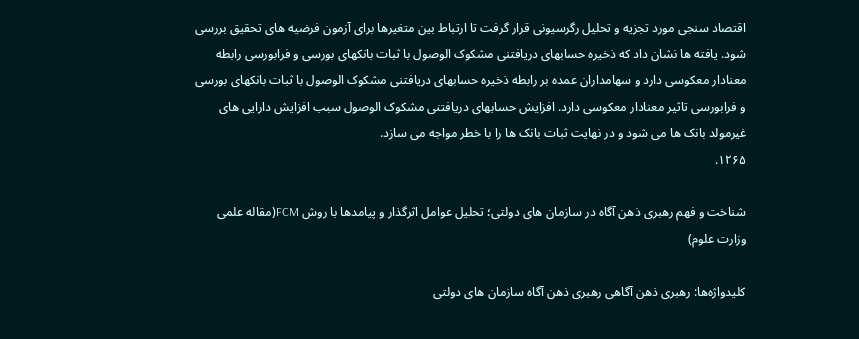اقتصاد سنجی مورد تجزیه و تحلیل رگرسیونی قرار گرفت تا ارتباط بین متغیرها برای آزمون فرضیه های تحقیق بررسی شود. یافته ها نشان داد که ذخیره حسابهای دریافتنی مشکوک الوصول با ثبات بانکهای بورسی و فرابورسی رابطه معنادار معکوسی دارد و سهامداران عمده بر رابطه ذخیره حسابهای دریافتنی مشکوک الوصول با ثبات بانکهای بورسی و فرابورسی تاثیر معنادار معکوسی دارد. افزایش حسابهای دریافتنی مشکوک الوصول سبب افزایش دارایی های غیرمولد بانک ها می شود و در نهایت ثبات بانک ها را با خطر مواجه می سازد.
۱۲۶۵.

شناخت و فهم رهبری ذهن آگاه در سازمان های دولتی؛ تحلیل عوامل اثرگذار و پیامدها با روش FCM(مقاله علمی وزارت علوم)

کلیدواژه‌ها: رهبری ذهن آگاهی رهبری ذهن آگاه سازمان های دولتی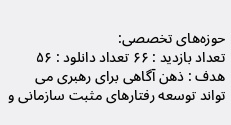حوزه‌های تخصصی:
تعداد بازدید : ۶۶ تعداد دانلود : ۵۶
هدف : ذهن آگاهی برای رهبری می تواند توسعه رفتارهای مثبت سازمانی و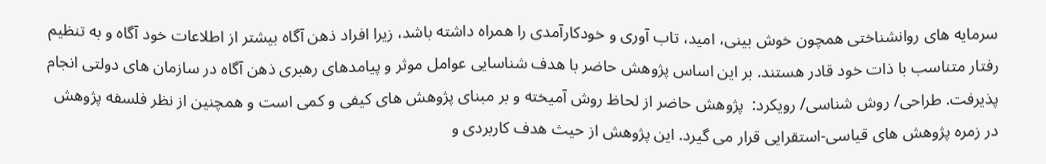سرمایه های روانشناختی همچون خوش بینی، امید، تاب آوری و خودکارآمدی را همراه داشته باشد، زیرا افراد ذهن آگاه بیشتر از اطلاعات خود آگاه و به تنظیم رفتار متناسب با ذات خود قادر هستند. بر این اساس پژوهش حاضر با هدف شناسایی عوامل موثر و پیامدهای رهبری ذهن آگاه در سازمان های دولتی انجام پذیرفت. طراحی/ روش شناسی/ رویکرد:  پژوهش حاضر از لحاظ روش آمیخته و بر مبنای پژوهش های کیفی و کمی است و همچنین از نظر فلسفه پژوهش در زمره پژوهش های قیاسی-استقرایی قرار می گیرد. این پژوهش از حیث هدف کاربردی و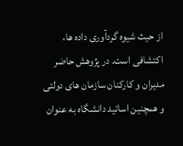از حیث شیوه گردآوری داده ها، اکتشافی است. در پژوهش حاضر مدیران و کارکنان سازمان های دولتی و همچنین اساتید دانشگاه به عنوان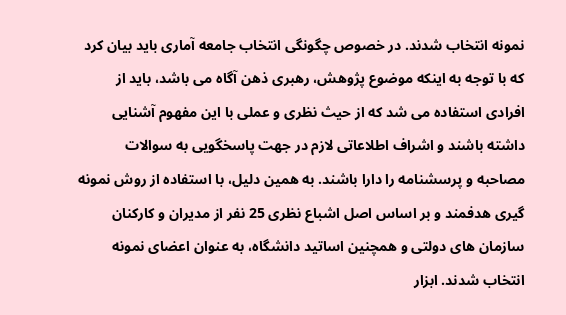نمونه انتخاب شدند. در خصوص چگونگی انتخاب جامعه آماری باید بیان کرد که با توجه به اینکه موضوع پژوهش، رهبری ذهن آگاه می باشد، باید از افرادی استفاده می شد که از حیث نظری و عملی با این مفهوم آشنایی داشته باشند و اشراف اطلاعاتی لازم در جهت پاسخگویی به سوالات مصاحبه و پرسشنامه را دارا باشند. به همین دلیل، با استفاده از روش نمونه گیری هدفمند و بر اساس اصل اشباع نظری 25 نفر از مدیران و کارکنان سازمان های دولتی و همچنین اساتید دانشگاه، به عنوان اعضای نمونه انتخاب شدند. ابزار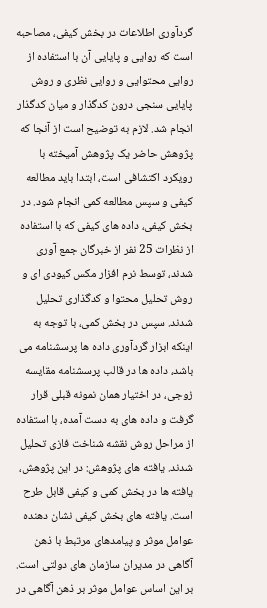گردآوری اطلاعات در بخش کیفی، مصاحبه است که روایی و پایایی آن با استفاده از روایی محتوایی و روایی نظری و روش پایایی سنجی درون کدگذار و میان کدگذار انجام شد. لازم به توضیح است از آنجا که پژوهش حاضر یک پژوهش آمیخته با رویکرد اکتشافی است، ابتدا باید مطالعه کیفی و سپس مطالعه کمی انجام شود. در بخش کیفی، داده های کیفی که با استفاده از نظرات 25 نفر از خبرگان جمع آوری شدند، توسط نرم افزار مکس کیودی ای و روش تحلیل محتوا و کدگذاری تحلیل شدند. سپس در بخش کمی، با توجه به اینکه ابزار گردآوری داده ها پرسشنامه می باشد، داده ها در قالب پرسشنامه مقایسه زوجی، در اختیار همان نمونه قبلی قرار گرفت و داده های به دست آمده، با استفاده از مراحل روش نقشه شناخت فازی تحلیل شدند. یافته های پژوهش: در این پژوهش، یافته ها در بخش کمی و کیفی قابل طرح است. یافته های بخش کیفی نشان دهنده عوامل موثر و پیامدهای مرتبط با ذهن آگاهی در مدیران سازمان های دولتی است. بر این اساس عوامل موثر بر ذهن آگاهی در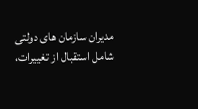مدیران سازمان های دولتی شامل استقبال از تغییرات،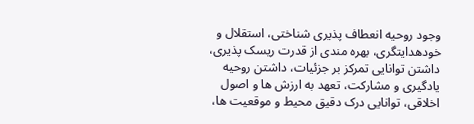وجود روحیه انعطاف پذیری شناختی، استقلال و خودهدایتگری، بهره مندی از قدرت ریسک پذیری، داشتن توانایی تمرکز بر جزئیات، داشتن روحیه یادگیری و مشارکت، تعهد به ارزش ها و اصول اخلاقی، توانایی درک دقیق محیط و موقعیت ها،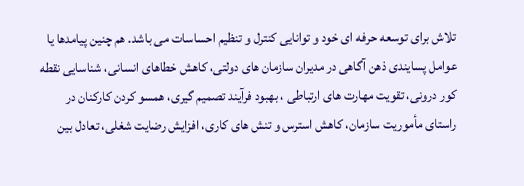تلاش برای توسعه حرفه ای خود و توانایی کنترل و تنظیم احساسات می باشد. هم چنین پیامدها یا عوامل پسایندی ذهن آگاهی در مدیران سازمان های دولتی، کاهش خطاهای انسانی، شناسایی نقطه کور درونی، تقویت مهارت های ارتباطی ، بهبود فرآیند تصمیم گیری، همسو کردن کارکنان در راستای مأموریت سازمان، کاهش استرس و تنش های کاری، افزایش رضایت شغلی، تعادل بین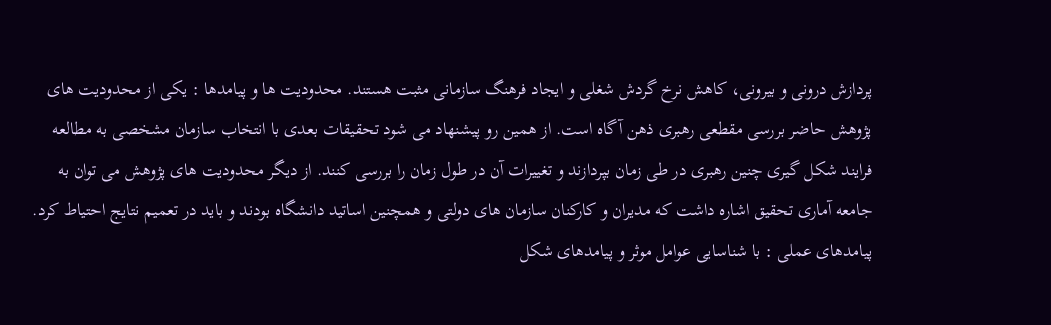پردازش درونی و بیرونی، کاهش نرخ گردش شغلی و ایجاد فرهنگ سازمانی مثبت هستند. محدودیت ها و پیامدها : یکی از محدودیت های پژوهش حاضر بررسی مقطعی رهبری ذهن آگاه است. از همین رو پیشنهاد می شود تحقیقات بعدی با انتخاب سازمان مشخصی به مطالعه فرایند شکل گیری چنین رهبری در طی زمان بپردازند و تغییرات آن در طول زمان را بررسی کنند. از دیگر محدودیت های پژوهش می توان به جامعه آماری تحقیق اشاره داشت که مدیران و کارکنان سازمان های دولتی و همچنین اساتید دانشگاه بودند و باید در تعمیم نتایج احتیاط کرد. پیامدهای عملی : با شناسایی عوامل موثر و پیامدهای شکل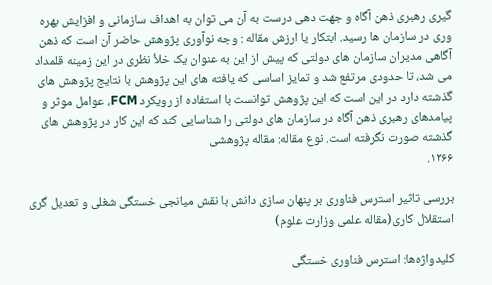گیری رهبری ذهن آگاه و جهت دهی درست به آن می توان به اهداف سازمانی و افزایش بهره وری در سازمان ها رسید. ابتکار یا ارزش مقاله : وجه نوآوری پژوهش حاضر آن است که ذهن آگاهی مدیران سازمان های دولتی که پیش از این به عنوان یک خلأ نظری در این زمینه قلمداد می شد، تا حدودی مرتفع شد و تمایز اساسی که یافته های این پژوهش با نتایج پژوهش های گذشته دارد در این است که این پژوهش توانست با استفاده از رویکرد FCM، عوامل موثر و پیامدهای رهبری ذهن آگاه در سازمان های دولتی را شناسایی کند که این کار در پژوهش های گذشته صورت نگرفته است. نوع مقاله: مقاله پژوهشی
۱۲۶۶.

بررسی تاثیر استرس فناوری بر پنهان سازی دانش با نقش میانجی خستگی شغلی و تعدیل گری استقلال کاری(مقاله علمی وزارت علوم)

کلیدواژه‌ها: استرس فناوری خستگی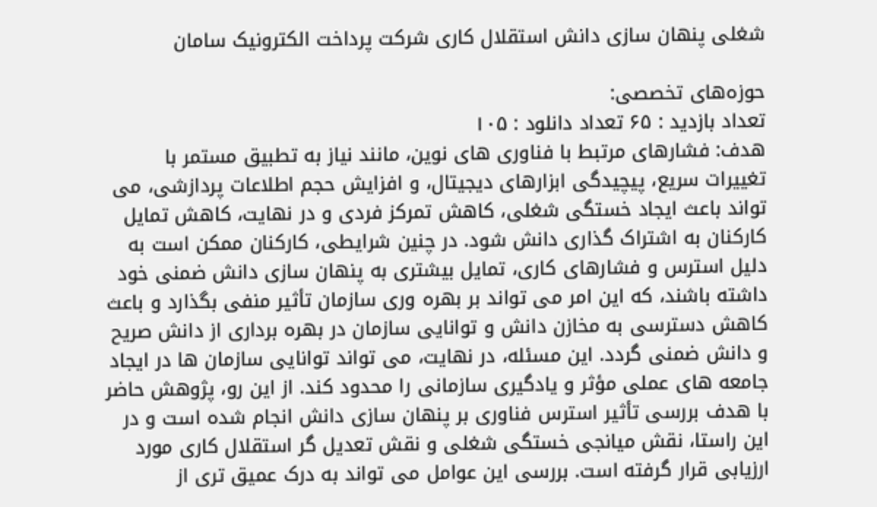شغلی پنهان سازی دانش استقلال کاری شرکت پرداخت الکترونیک سامان

حوزه‌های تخصصی:
تعداد بازدید : ۶۵ تعداد دانلود : ۱۰۵
هدف: فشارهای مرتبط با فناوری های نوین، مانند نیاز به تطبیق مستمر با تغییرات سریع، پیچیدگی ابزارهای دیجیتال، و افزایش حجم اطلاعات پردازشی، می تواند باعث ایجاد خستگی شغلی، کاهش تمرکز فردی و در نهایت، کاهش تمایل کارکنان به اشتراک گذاری دانش شود. در چنین شرایطی، کارکنان ممکن است به دلیل استرس و فشارهای کاری، تمایل بیشتری به پنهان سازی دانش ضمنی خود داشته باشند، که این امر می تواند بر بهره وری سازمان تأثیر منفی بگذارد و باعث کاهش دسترسی به مخازن دانش و توانایی سازمان در بهره برداری از دانش صریح و دانش ضمنی گردد. این مسئله، در نهایت، می تواند توانایی سازمان ها در ایجاد جامعه های عملی مؤثر و یادگیری سازمانی را محدود کند. از این رو، پژوهش حاضر با هدف بررسی تأثیر استرس فناوری بر پنهان سازی دانش انجام شده است و در این راستا، نقش میانجی خستگی شغلی و نقش تعدیل گر استقلال کاری مورد ارزیابی قرار گرفته است. بررسی این عوامل می تواند به درک عمیق تری از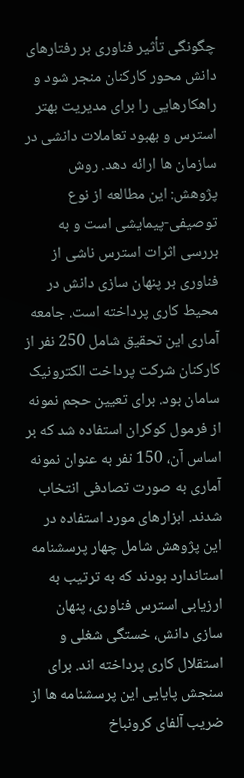چگونگی تأثیر فناوری بر رفتارهای دانش محور کارکنان منجر شود و راهکارهایی را برای مدیریت بهتر استرس و بهبود تعاملات دانشی در سازمان ها ارائه دهد. روش پژوهش: این مطالعه از نوع توصیفی-پیمایشی است و به بررسی اثرات استرس ناشی از فناوری بر پنهان سازی دانش در محیط کاری پرداخته است. جامعه آماری این تحقیق شامل 250 نفر از کارکنان شرکت پرداخت الکترونیک سامان بود. برای تعیین حجم نمونه از فرمول کوکران استفاده شد که بر اساس آن، 150 نفر به عنوان نمونه آماری به صورت تصادفی انتخاب شدند. ابزارهای مورد استفاده در این پژوهش شامل چهار پرسشنامه استاندارد بودند که به ترتیب به ارزیابی استرس فناوری، پنهان سازی دانش، خستگی شغلی و استقلال کاری پرداخته اند. برای سنجش پایایی این پرسشنامه ها از ضریب آلفای کرونباخ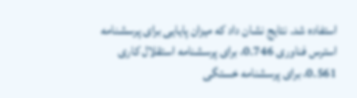استفاده شد. نتایج نشان داد که میزان پایایی برای پرسشنامه استرس فناوری 0.746، برای پرسشنامه استقلال کاری 0.561، برای پرسشنامه خستگی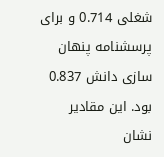شغلی 0.714 و برای پرسشنامه پنهان سازی دانش 0.837 بود. این مقادیر نشان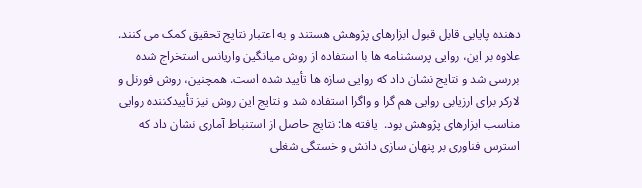دهنده پایایی قابل قبول ابزارهای پژوهش هستند و به اعتبار نتایج تحقیق کمک می کنند. علاوه بر این، روایی پرسشنامه ها با استفاده از روش میانگین واریانس استخراج شده بررسی شد و نتایج نشان داد که روایی سازه ها تأیید شده است. همچنین، روش فورنل و لارکر برای ارزیابی روایی هم گرا و واگرا استفاده شد و نتایج این روش نیز تأییدکننده روایی مناسب ابزارهای پژوهش بود.  یافته ها: نتایج حاصل از استنباط آماری نشان داد که استرس فناوری بر پنهان سازی دانش و خستگی شغلی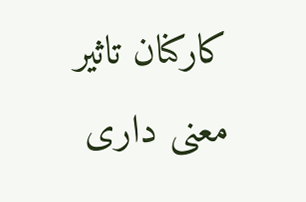کارکنان تاثیر معنی داری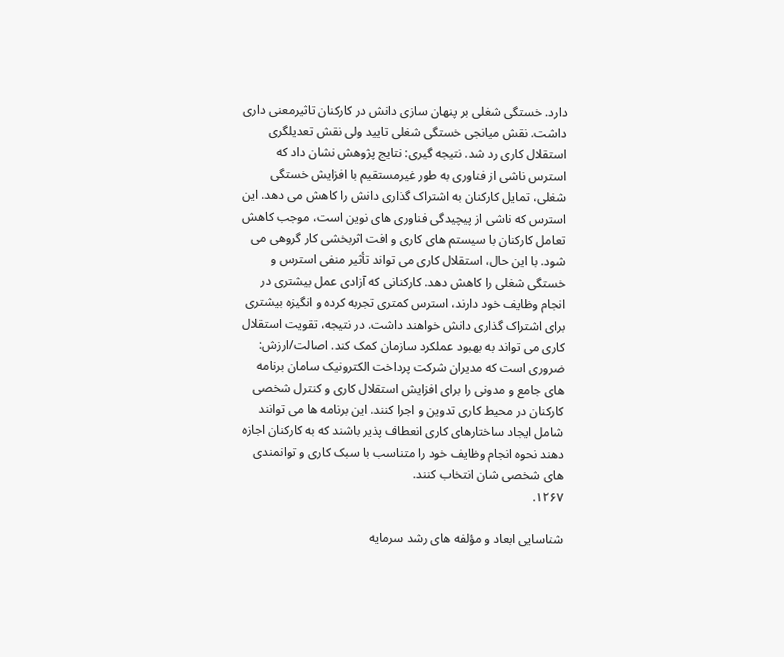دارد. خستگی شغلی بر پنهان سازی دانش در کارکنان تاثیرمعنی داری داشت. نقش میانجی خستگی شغلی تایید ولی نقش تعدیلگری استقلال کاری رد شد. نتیجه گیری: نتایج پژوهش نشان داد که استرس ناشی از فناوری به طور غیرمستقیم با افزایش خستگی شغلی، تمایل کارکنان به اشتراک گذاری دانش را کاهش می دهد. این استرس که ناشی از پیچیدگی فناوری های نوین است، موجب کاهش تعامل کارکنان با سیستم های کاری و افت اثربخشی کار گروهی می شود. با این حال، استقلال کاری می تواند تأثیر منفی استرس و خستگی شغلی را کاهش دهد. کارکنانی که آزادی عمل بیشتری در انجام وظایف خود دارند، استرس کمتری تجربه کرده و انگیزه بیشتری برای اشتراک گذاری دانش خواهند داشت. در نتیجه، تقویت استقلال کاری می تواند به بهبود عملکرد سازمان کمک کند. اصالت/ارزش: ضروری است که مدیران شرکت پرداخت الکترونیک سامان برنامه های جامع و مدونی را برای افزایش استقلال کاری و کنترل شخصی کارکنان در محیط کاری تدوین و اجرا کنند. این برنامه ها می توانند شامل ایجاد ساختارهای کاری انعطاف پذیر باشند که به کارکنان اجازه دهند نحوه انجام وظایف خود را متناسب با سبک کاری و توانمندی های شخصی شان انتخاب کنند.
۱۲۶۷.

شناسایی ابعاد و مؤلفه های رشد سرمایه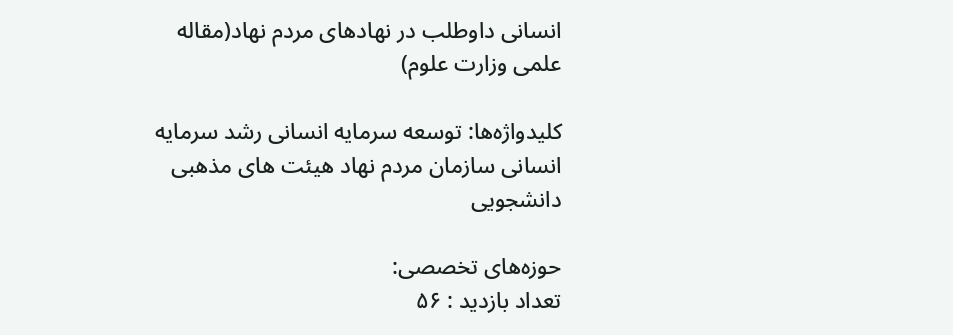انسانی داوطلب در نهادهای مردم نهاد(مقاله علمی وزارت علوم)

کلیدواژه‌ها: توسعه سرمایه انسانی رشد سرمایه انسانی سازمان مردم نهاد هیئت های مذهبی دانشجویی

حوزه‌های تخصصی:
تعداد بازدید : ۵۶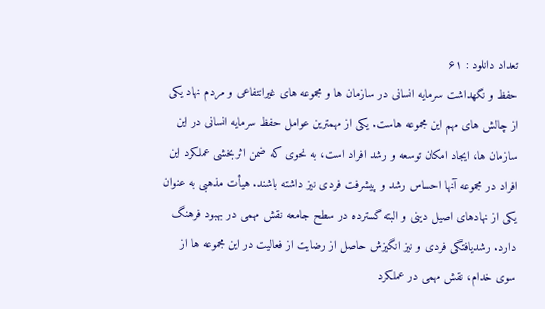تعداد دانلود : ۶۱
حفظ و نگهداشت سرمایه انسانی در سازمان ها و مجموعه های غیرانتفاعی و مردم نهاد یکی از چالش های مهم این مجموعه هاست. یکی از مهمترین عوامل حفظ سرمایه انسانی در این سازمان ها، ایجاد امکان توسعه و رشد افراد است، به نحوی که ضمن اثربخشی عملکرد این افراد در مجموعه آنها احساس رشد و پیشرفت فردی نیز داشته باشند. هیأت مذهبی به عنوان یکی از نهادهای اصیل دینی و البته گسترده در سطح جامعه نقش مهمی در بهبود فرهنگ دارد. رشدیافتگی فردی و نیز انگیزش حاصل از رضایت از فعالیت در این مجموعه ها از سوی خدام، نقش مهمی در عملکرد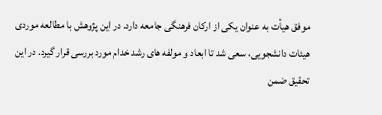موفق هیأت به عنوان یکی از ارکان فرهنگی جامعه دارد. در این پژوهش با مطالعه موردی هیئات دانشجویی، سعی شد تا ابعاد و مولفه های رشد خدام مورد بررسی قرار گیرد. در این تحقیق ضمن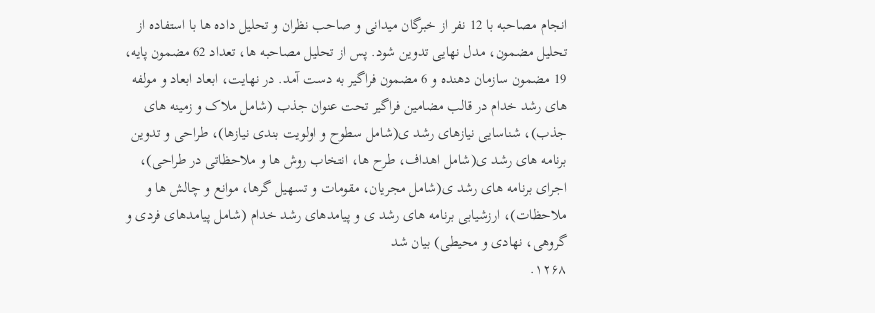انجام مصاحبه با 12 نفر از خبرگان میدانی و صاحب نظران و تحلیل داده ها با استفاده از تحلیل مضمون، مدل نهایی تدوین شود. پس از تحلیل مصاحبه ها، تعداد 62 مضمون پایه، 19 مضمون سازمان دهنده و 6 مضمون فراگیر به دست آمد. در نهایت، ابعاد ابعاد و مولفه های رشد خدام در قالب مضامین فراگیر تحت عنوان جذب (شامل ملاک و زمینه های جذب)، شناسایی نیازهای رشد ی(شامل سطوح و اولویت بندی نیازها)، طراحی و تدوین برنامه های رشد ی(شامل اهداف، طرح ها، انتخاب روش ها و ملاحظاتی در طراحی)، اجرای برنامه های رشد ی(شامل مجریان، مقومات و تسهیل گرها، موانع و چالش ها و ملاحظات)، ارزشیابی برنامه های رشد ی و پیامدهای رشد خدام (شامل پیامدهای فردی و گروهی، نهادی و محیطی) بیان شد
۱۲۶۸.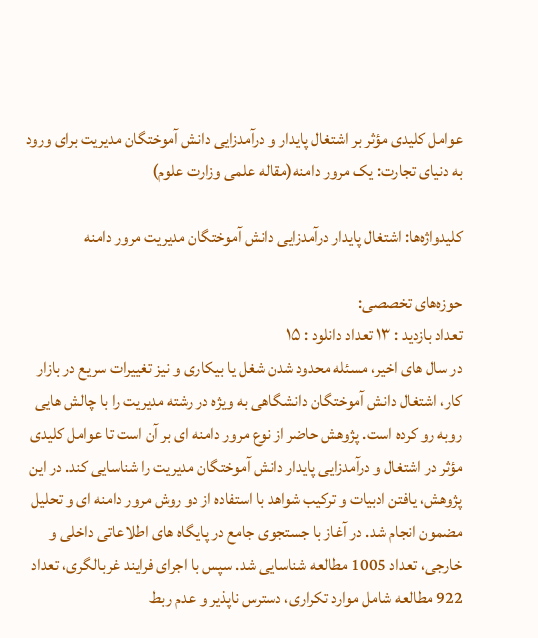عوامل کلیدی مؤثر بر اشتغال پایدار و درآمدزایی دانش آموختگان مدیریت برای ورود به دنیای تجارت: یک مرور دامنه(مقاله علمی وزارت علوم)

کلیدواژه‌ها: اشتغال پایدار درآمدزایی دانش آموختگان مدیریت مرور دامنه

حوزه‌های تخصصی:
تعداد بازدید : ۱۳ تعداد دانلود : ۱۵
در سال های اخیر، مسئله محدود شدن شغل یا بیکاری و نیز تغییرات سریع در بازار کار، اشتغال دانش آموختگان دانشگاهی به ویژه در رشته مدیریت را با چالش هایی روبه رو کرده است. پژوهش حاضر از نوع مرور دامنه ای بر آن است تا عوامل کلیدی مؤثر در اشتغال و درآمدزایی پایدار دانش آموختگان مدیریت را شناسایی کند. در این پژوهش، یافتن ادبیات و ترکیب شواهد با استفاده از دو روش مرور دامنه ای و تحلیل مضمون انجام شد. در آغاز با جستجوی جامع در پایگاه های اطلاعاتی داخلی و خارجی، تعداد 1005 مطالعه شناسایی شد. سپس با اجرای فرایند غربالگری، تعداد 922 مطالعه شامل موارد تکراری، دسترس ناپذیر و عدم ربط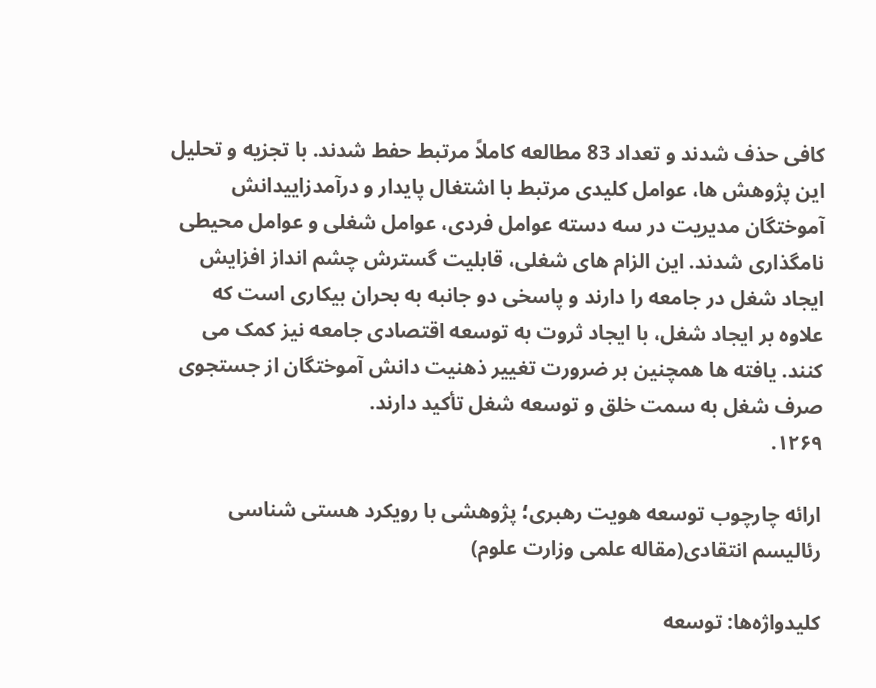کافی حذف شدند و تعداد 83 مطالعه کاملاً مرتبط حفط شدند. با تجزیه و تحلیل این پژوهش ها، عوامل کلیدی مرتبط با اشتغال پایدار و درآمدزاییدانش آموختگان مدیریت در سه دسته عوامل فردی، عوامل شغلی و عوامل محیطی نامگذاری شدند. این الزام های شغلی، قابلیت گسترش چشم انداز افزایش ایجاد شغل در جامعه را دارند و پاسخی دو جانبه به بحران بیکاری است که علاوه بر ایجاد شغل، با ایجاد ثروت به توسعه اقتصادی جامعه نیز کمک می کنند. یافته ها همچنین بر ضرورت تغییر ذهنیت دانش آموختگان از جستجوی صرف شغل به سمت خلق و توسعه شغل تأکید دارند.
۱۲۶۹.

ارائه چارچوب توسعه هویت رهبری؛ پژوهشی با رویکرد هستی شناسی رئالیسم انتقادی(مقاله علمی وزارت علوم)

کلیدواژه‌ها: توسعه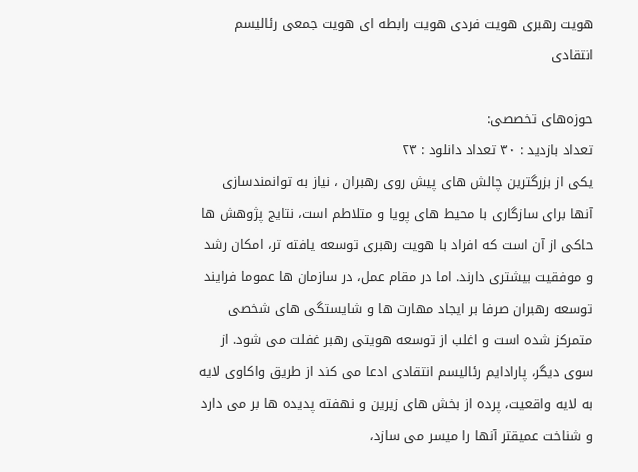هویت رهبری هویت فردی هویت رابطه ای هویت جمعی رئالیسم انتقادی

حوزه‌های تخصصی:
تعداد بازدید : ۳۰ تعداد دانلود : ۲۳
یکی از بزرگترین چالش های پیش روی رهبران ، نیاز به توانمندسازی آنها برای سازگاری با محیط های پویا و متلاطم است، نتایج پژوهش ها حاکی از آن است که افراد با هویت رهبری توسعه یافته تر، امکان رشد و موفقیت بیشتری دارند. اما در مقام عمل، در سازمان ها عموما فرایند توسعه رهبران صرفا بر ایجاد مهارت ها و شایستگی های شخصی متمرکز شده است و اغلب از توسعه هویتی رهبر غفلت می شود. از سوی دیگر، پارادایم رئالیسم انتقادی ادعا می کند از طریق واکاوی لایه به لایه واقعیت، پرده از بخش های زیرین و نهفته پدیده ها بر می دارد و شناخت عمیقتر آنها را میسر می سازد،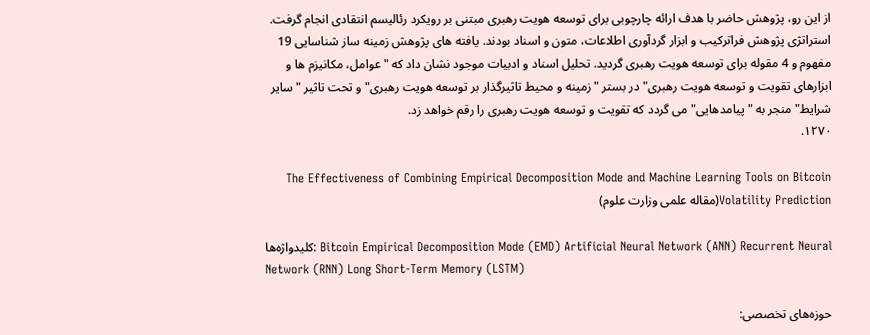از این رو، پژوهش حاضر با هدف ارائه چارچوبی برای توسعه هویت رهبری مبتنی بر رویکرد رئالیسم انتقادی انجام گرفت. استراتژی پژوهش فراترکیب و ابزار گردآوری اطلاعات، متون و اسناد بودند. یافته های پژوهش زمینه ساز شناسایی 19 مفهوم و 4 مقوله برای توسعه هویت رهبری گردید. تحلیل اسناد و ادبیات موجود نشان داد که "عوامل، مکانیزم ها و ابزارهای تقویت و توسعه هویت رهبری" در بستر "زمینه و محیط تاثیرگذار بر توسعه هویت رهبری" و تحت تاثیر "سایر شرایط" منجر به " پیامدهایی" می گردد که تقویت و توسعه هویت رهبری را رقم خواهد زد.
۱۲۷۰.

The Effectiveness of Combining Empirical Decomposition Mode and Machine Learning Tools on Bitcoin Volatility Prediction(مقاله علمی وزارت علوم)

کلیدواژه‌ها: Bitcoin Empirical Decomposition Mode (EMD) Artificial Neural Network (ANN) Recurrent Neural Network (RNN) Long Short-Term Memory (LSTM)

حوزه‌های تخصصی: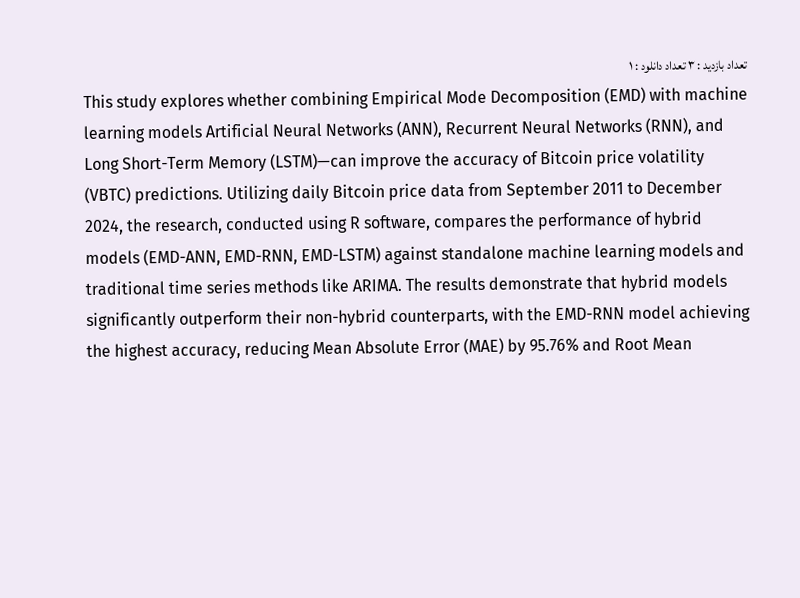تعداد بازدید : ۳ تعداد دانلود : ۱
This study explores whether combining Empirical Mode Decomposition (EMD) with machine learning models Artificial Neural Networks (ANN), Recurrent Neural Networks (RNN), and Long Short-Term Memory (LSTM)—can improve the accuracy of Bitcoin price volatility (VBTC) predictions. Utilizing daily Bitcoin price data from September 2011 to December 2024, the research, conducted using R software, compares the performance of hybrid models (EMD-ANN, EMD-RNN, EMD-LSTM) against standalone machine learning models and traditional time series methods like ARIMA. The results demonstrate that hybrid models significantly outperform their non-hybrid counterparts, with the EMD-RNN model achieving the highest accuracy, reducing Mean Absolute Error (MAE) by 95.76% and Root Mean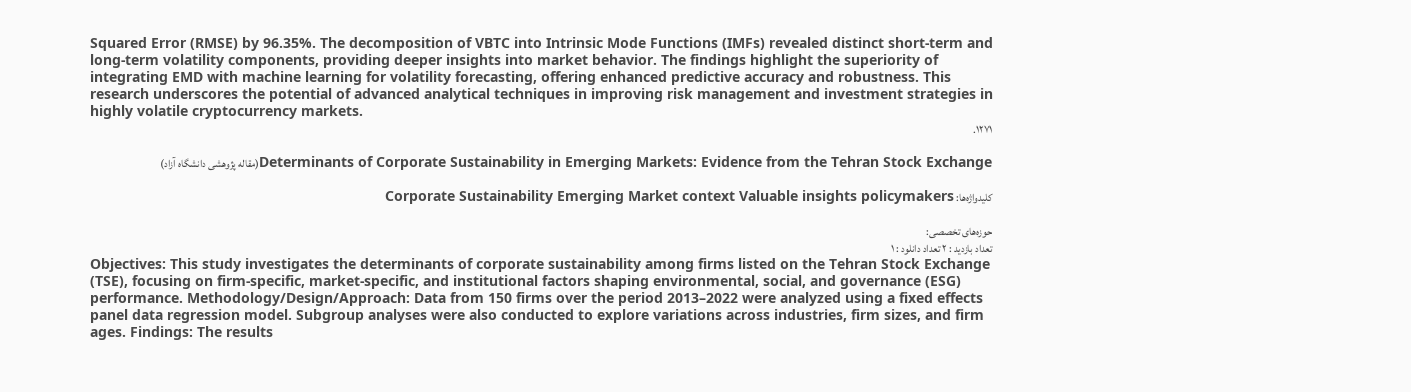Squared Error (RMSE) by 96.35%. The decomposition of VBTC into Intrinsic Mode Functions (IMFs) revealed distinct short-term and long-term volatility components, providing deeper insights into market behavior. The findings highlight the superiority of integrating EMD with machine learning for volatility forecasting, offering enhanced predictive accuracy and robustness. This research underscores the potential of advanced analytical techniques in improving risk management and investment strategies in highly volatile cryptocurrency markets.
۱۲۷۱.

Determinants of Corporate Sustainability in Emerging Markets: Evidence from the Tehran Stock Exchange(مقاله پژوهشی دانشگاه آزاد)

کلیدواژه‌ها: Corporate Sustainability Emerging Market context Valuable insights policymakers

حوزه‌های تخصصی:
تعداد بازدید : ۲ تعداد دانلود : ۱
Objectives: This study investigates the determinants of corporate sustainability among firms listed on the Tehran Stock Exchange (TSE), focusing on firm-specific, market-specific, and institutional factors shaping environmental, social, and governance (ESG) performance. Methodology/Design/Approach: Data from 150 firms over the period 2013–2022 were analyzed using a fixed effects panel data regression model. Subgroup analyses were also conducted to explore variations across industries, firm sizes, and firm ages. Findings: The results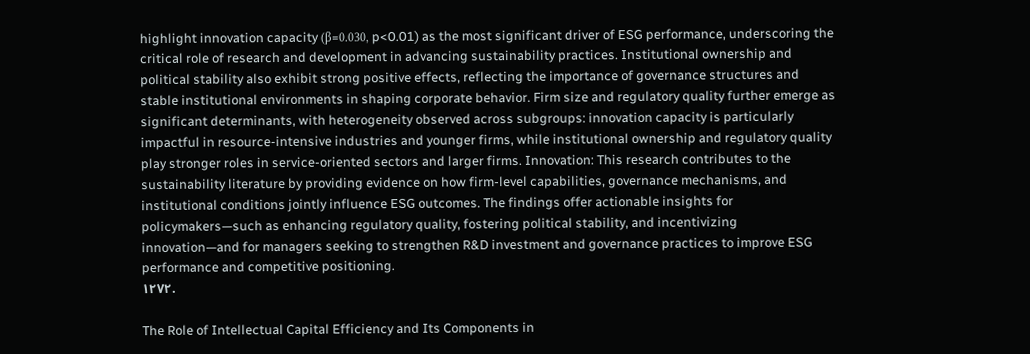highlight innovation capacity (β=0.030, p<0.01) as the most significant driver of ESG performance, underscoring the critical role of research and development in advancing sustainability practices. Institutional ownership and political stability also exhibit strong positive effects, reflecting the importance of governance structures and stable institutional environments in shaping corporate behavior. Firm size and regulatory quality further emerge as significant determinants, with heterogeneity observed across subgroups: innovation capacity is particularly impactful in resource-intensive industries and younger firms, while institutional ownership and regulatory quality play stronger roles in service-oriented sectors and larger firms. Innovation: This research contributes to the sustainability literature by providing evidence on how firm-level capabilities, governance mechanisms, and institutional conditions jointly influence ESG outcomes. The findings offer actionable insights for policymakers—such as enhancing regulatory quality, fostering political stability, and incentivizing innovation—and for managers seeking to strengthen R&D investment and governance practices to improve ESG performance and competitive positioning.
۱۲۷۲.

The Role of Intellectual Capital Efficiency and Its Components in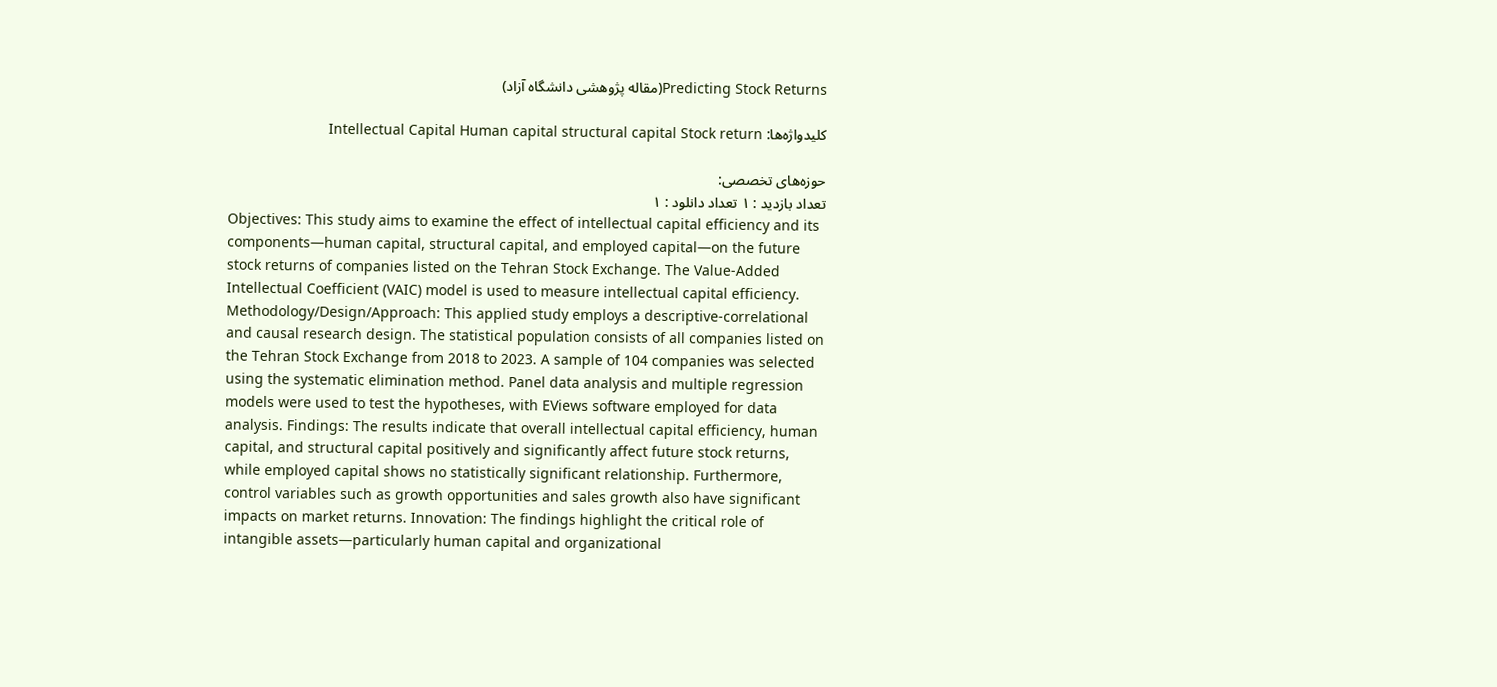Predicting Stock Returns(مقاله پژوهشی دانشگاه آزاد)

کلیدواژه‌ها: Intellectual Capital Human capital structural capital Stock return

حوزه‌های تخصصی:
تعداد بازدید : ۱ تعداد دانلود : ۱
Objectives: This study aims to examine the effect of intellectual capital efficiency and its components—human capital, structural capital, and employed capital—on the future stock returns of companies listed on the Tehran Stock Exchange. The Value-Added Intellectual Coefficient (VAIC) model is used to measure intellectual capital efficiency. Methodology/Design/Approach: This applied study employs a descriptive-correlational and causal research design. The statistical population consists of all companies listed on the Tehran Stock Exchange from 2018 to 2023. A sample of 104 companies was selected using the systematic elimination method. Panel data analysis and multiple regression models were used to test the hypotheses, with EViews software employed for data analysis. Findings: The results indicate that overall intellectual capital efficiency, human capital, and structural capital positively and significantly affect future stock returns, while employed capital shows no statistically significant relationship. Furthermore, control variables such as growth opportunities and sales growth also have significant impacts on market returns. Innovation: The findings highlight the critical role of intangible assets—particularly human capital and organizational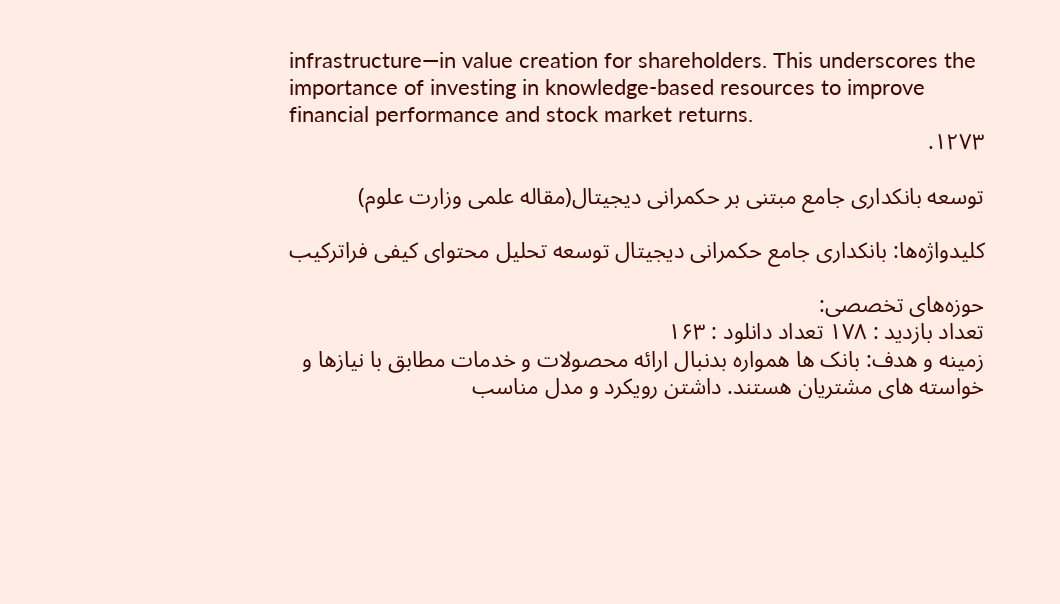infrastructure—in value creation for shareholders. This underscores the importance of investing in knowledge-based resources to improve financial performance and stock market returns.
۱۲۷۳.

توسعه بانکداری جامع مبتنی بر حکمرانی دیجیتال(مقاله علمی وزارت علوم)

کلیدواژه‌ها: بانکداری جامع حکمرانی دیجیتال توسعه تحلیل محتوای کیفی فراترکیب

حوزه‌های تخصصی:
تعداد بازدید : ۱۷۸ تعداد دانلود : ۱۶۳
زمینه و هدف: بانک ها همواره بدنبال ارائه محصولات و خدمات مطابق با نیازها و خواسته های مشتریان هستند. داشتن رویکرد و مدل مناسب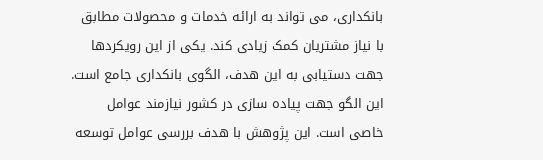بانکداری، می تواند به ارائه خدمات و محصولات مطابق با نیاز مشتریان کمک زیادی کند. یکی از این رویکردها جهت دستیابی به این هدف، الگوی بانکداری جامع است. این الگو جهت پیاده سازی در کشور نیازمند عوامل خاصی است. این پژوهش با هدف بررسی عوامل توسعه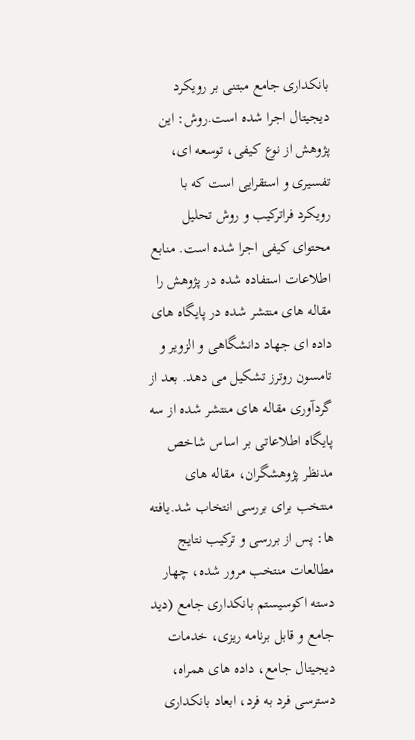بانکداری جامع مبتنی بر رویکرد دیجیتال اجرا شده است.روش: این پژوهش از نوع کیفی، توسعه ای، تفسیری و استقرایی است که با رویکرد فراترکیب و روش تحلیل محتوای کیفی اجرا شده است. منابع اطلاعات استفاده شده در پژوهش را مقاله های منتشر شده در پایگاه های داده ای جهاد دانشگاهی و الزویر و تامسون روترز تشکیل می دهد. بعد از گردآوری مقاله های منتشر شده از سه پایگاه اطلاعاتی بر اساس شاخص مدنظر پژوهشگران، مقاله های منتخب برای بررسی انتخاب شد.یافته ها: پس از بررسی و ترکیب نتایج مطالعات منتخب مرور شده، چهار دسته اکوسیستم بانکداری جامع (دید جامع و قابل برنامه ریزی، خدمات دیجیتال جامع، داده های همراه، دسترسی فرد به فرد، ابعاد بانکداری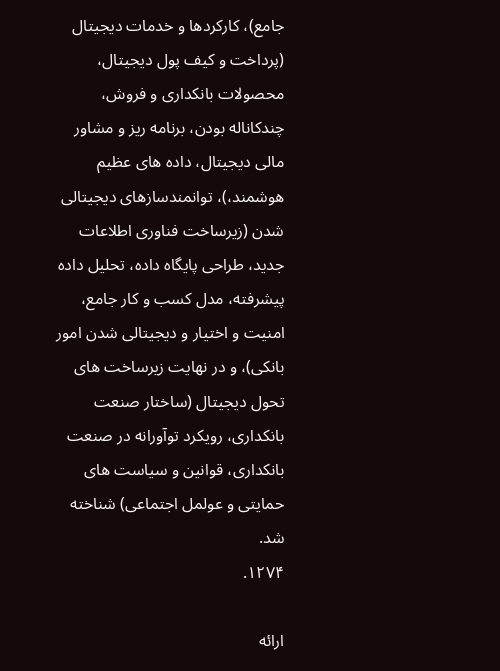جامع)، کارکردها و خدمات دیجیتال (پرداخت و کیف پول دیجیتال، محصولات بانکداری و فروش، چندکاناله بودن، برنامه ریز و مشاور مالی دیجیتال، داده های عظیم هوشمند،)، توانمندسازهای دیجیتالی شدن (زیرساخت فناوری اطلاعات جدید، طراحی پایگاه داده، تحلیل داده پیشرفته، مدل کسب و کار جامع، امنیت و اختیار و دیجیتالی شدن امور بانکی)، و در نهایت زیرساخت های تحول دیجیتال (ساختار صنعت بانکداری، رویکرد توآورانه در صنعت بانکداری، قوانین و سیاست های حمایتی و عولمل اجتماعی) شناخته شد.
۱۲۷۴.

ارائه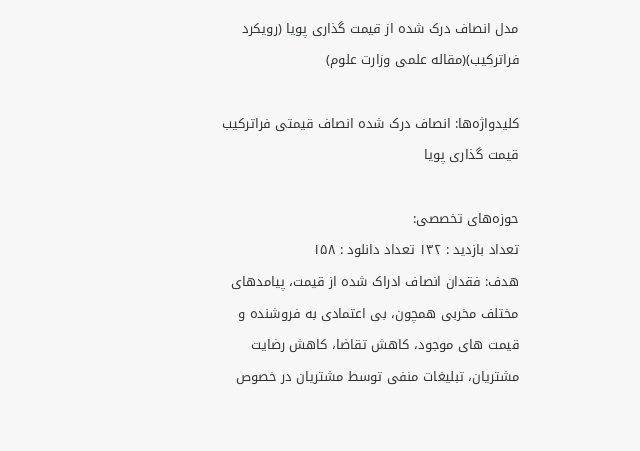مدل انصاف درک شده از قیمت گذاری پویا (رویکرد فراترکیب)(مقاله علمی وزارت علوم)

کلیدواژه‌ها: انصاف درک شده انصاف قیمتی فراترکیب قیمت گذاری پویا

حوزه‌های تخصصی:
تعداد بازدید : ۱۳۲ تعداد دانلود : ۱۵۸
هدف: فقدان انصاف ادراک شده از قیمت، پیامدهای مختلف مخربی همچون، بی اعتمادی به فروشنده و قیمت های موجود، کاهش تقاضا، کاهش رضایت مشتریان، تبلیغات منفی توسط مشتریان در خصوص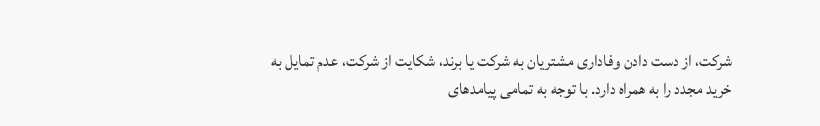شرکت، از دست دادن وفاداری مشتریان به شرکت یا برند، شکایت از شرکت، عدم تمایل به خرید مجدد را به همراه دارد. با توجه به تمامی پیامدهای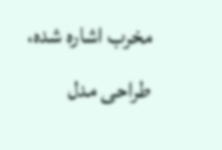مخرب اشاره شده، طراحی مدل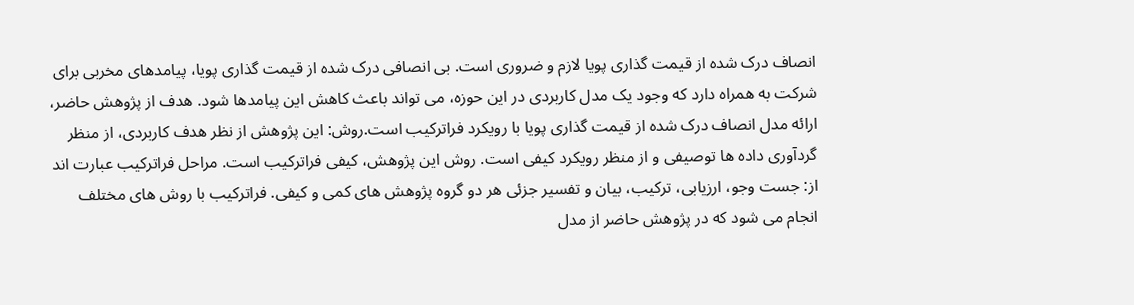انصاف درک شده از قیمت گذاری پویا لازم و ضروری است. بی انصافی درک شده از قیمت گذاری پویا، پیامدهای مخربی برای شرکت به همراه دارد که وجود یک مدل کاربردی در این حوزه، می تواند باعث کاهش این پیامدها شود. هدف از پژوهش حاضر، ارائه مدل انصاف درک شده از قیمت گذاری پویا با رویکرد فراترکیب است.روش: این پژوهش از نظر هدف کاربردی، از منظر گردآوری داده ها توصیفی و از منظر رویکرد کیفی است. روش این پژوهش، کیفی فراترکیب است. مراحل فراترکیب عبارت اند از: جست وجو، ارزیابی، ترکیب، بیان و تفسیر جزئی هر دو گروه پژوهش های کمی و کیفی. فراترکیب با روش های مختلف انجام می شود که در پژوهش حاضر از مدل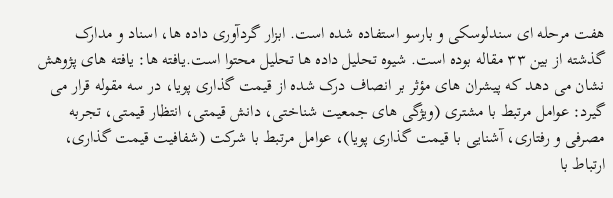هفت مرحله ای سندلوسکی و بارسو استفاده شده است. ابزار گردآوری داده ها، اسناد و مدارک گذشته از بین ۳۳ مقاله بوده است. شیوه تحلیل داده ها تحلیل محتوا است.یافته ها: یافته های پژوهش نشان می دهد که پیشران های مؤثر بر انصاف درک شده از قیمت گذاری پویا، در سه مقوله قرار می گیرد: عوامل مرتبط با مشتری (ویژگی های جمعیت شناختی، دانش قیمتی، انتظار قیمتی، تجربه مصرفی و رفتاری، آشنایی با قیمت گذاری پویا)، عوامل مرتبط با شرکت (شفافیت قیمت گذاری، ارتباط با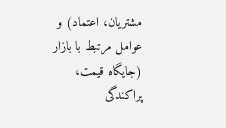مشتریان، اعتماد) و عوامل مرتبط با بازار (جایگاه قیمت، پراکندگی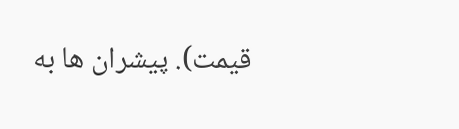قیمت). پیشران ها به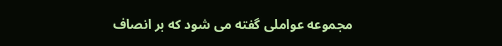مجموعه عواملی گفته می شود که بر انصاف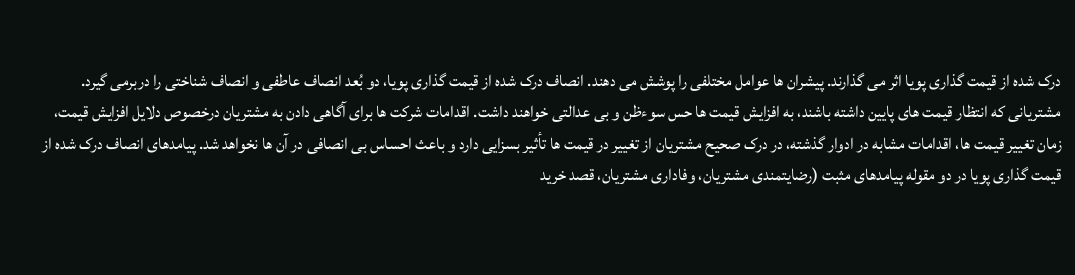درک شده از قیمت گذاری پویا اثر می گذارند. پیشران ها عوامل مختلفی را پوشش می دهند. انصاف درک شده از قیمت گذاری پویا، دو بُعد انصاف عاطفی و انصاف شناختی را دربرمی گیرد. مشتریانی که انتظار قیمت های پایین داشته باشند، به افزایش قیمت ها حس سوءظن و بی عدالتی خواهند داشت. اقدامات شرکت ها برای آگاهی دادن به مشتریان درخصوص دلایل افزایش قیمت، زمان تغییر قیمت ها، اقدامات مشابه در ادوار گذشته، در درک صحیح مشتریان از تغییر در قیمت ها تأثیر بسزایی دارد و باعث احساس بی انصافی در آن ها نخواهد شد. پیامدهای انصاف درک شده از قیمت گذاری پویا در دو مقوله پیامدهای مثبت (رضایتمندی مشتریان، وفاداری مشتریان، قصد خرید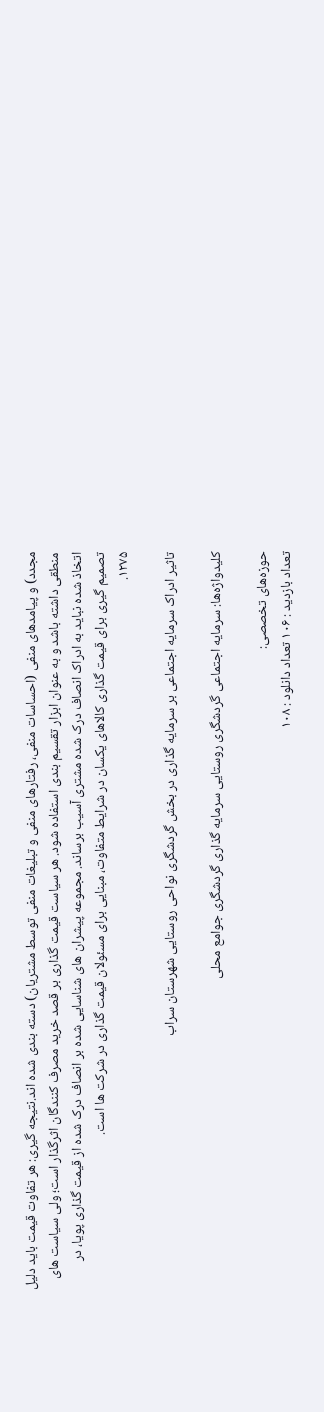مجدد) و پیامدهای منفی (احساسات منفی، رفتارهای منفی و تبلیغات منفی توسط مشتریان) دسته بندی شده اند.نتیجه گیری: هر تفاوت قیمت باید دلیل منطقی داشته باشد و به عنوان ابزار تقسیم بندی استفاده شود. هر سیاست قیمت گذاری بر قصد خرید مصرف کنندگان اثرگذار است؛ ولی سیاست های اتخاذ شده نباید به ادراک انصاف درک شده مشتری آسیب برساند. مجموعه پیشران های شناسایی شده بر انصاف درک شده از قیمت گذاری پویا، در تصمیم گیری برای قیمت گذاری کالاهای یکسان در شرایط متفاوت، مبنایی برای مسئولان قیمت گذاری در شرکت ها است.
۱۲۷۵.

تاثیر ادراک سرمایه اجتماعی بر سرمایه گذاری در بخش گردشگری نواحی روستایی شهرستان سراب

کلیدواژه‌ها: سرمایه اجتماعی گردشگری روستایی سرمایه گذاری گردشگری جوامع محلی

حوزه‌های تخصصی:
تعداد بازدید : ۱۰۶ تعداد دانلود : ۱۰۸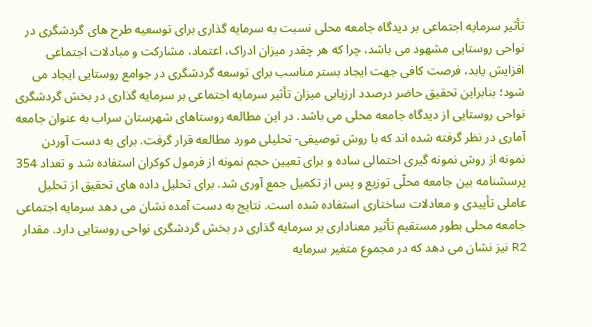تأثیر سرمایه اجتماعی بر دیدگاه جامعه محلی نسبت به سرمایه گذاری برای توسعیه طرح های گردشگری در نواحی روستایی مشهود می باشد، چرا که هر چقدر میزان ادراک، اعتماد، مشارکت و مبادلات اجتماعی افزایش یابد، فرصت کافی جهت ایجاد بستر مناسب برای توسعه گردشگری در جوامع روستایی ایجاد می شود؛ بنابراین تحقیق حاضر درصدد ارزیابی میزان تأثیر سرمایه اجتماعی بر سرمایه گذاری در بخش گردشگری نواحی روستایی از دیدگاه جامعه محلی می باشد. در این مطالعه روستاهای شهرستان سراب به عنوان جامعه آماری در نظر گرفته شده اند که با روش توصیفی- تحلیلی مورد مطالعه قرار گرفت. برای به دست آوردن نمونه از روش نمونه گیری احتمالی ساده و برای تعیین حجم نمونه از فرمول کوکران استفاده شد و تعداد 354 پرسشنامه بین جامعه محلّی توزیع و پس از تکمیل جمع آوری شد. برای تحلیل داده های تحقیق از تحلیل عاملی تأییدی و معادلات ساختاری استفاده شده است. نتایج به دست آمده نشان می دهد سرمایه اجتماعی جامعه محلی بطور مستقیم تأثیر معناداری بر سرمایه گذاری در بخش گردشگری نواحی روستایی دارد. مقدار  R2 نیز نشان می دهد که در مجموع متغیر سرمایه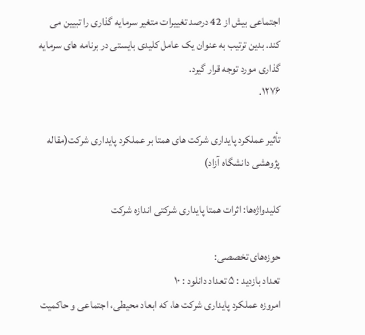اجتماعی بیش از 42 درصد تغییرات متغیر سرمایه گذاری را تبیین می کند. بدین ترتیب به عنوان یک عامل کلیدی بایستی در برنامه های سرمایه گذاری مورد توجه قرار گیرد.
۱۲۷۶.

تأثیر عملکرد پایداری شرکت های همتا بر عملکرد پایداری شرکت(مقاله پژوهشی دانشگاه آزاد)

کلیدواژه‌ها: اثرات همتا پایداری شرکتی اندازه شرکت

حوزه‌های تخصصی:
تعداد بازدید : ۵ تعداد دانلود : ۱۰
امروزه عملکرد پایداری شرکت ها، که ابعاد محیطی، اجتماعی و حاکمیت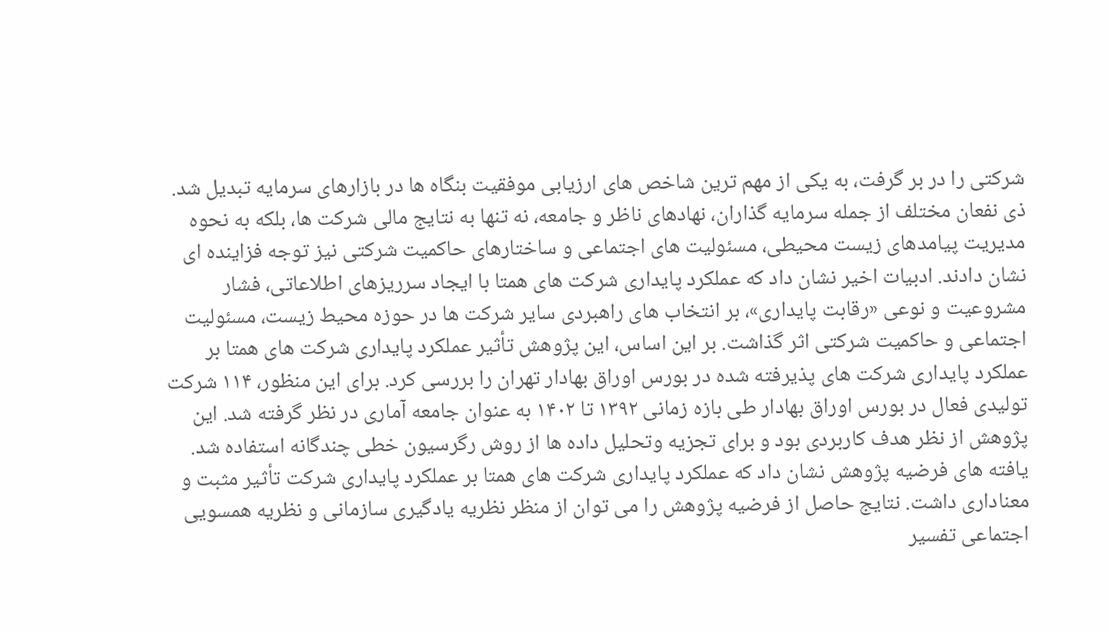شرکتی را در بر گرفت، به یکی از مهم ترین شاخص های ارزیابی موفقیت بنگاه ها در بازارهای سرمایه تبدیل شد. ذی نفعان مختلف از جمله سرمایه گذاران، نهادهای ناظر و جامعه، نه تنها به نتایج مالی شرکت ها، بلکه به نحوه مدیریت پیامدهای زیست محیطی، مسئولیت های اجتماعی و ساختارهای حاکمیت شرکتی نیز توجه فزاینده ای نشان دادند. ادبیات اخیر نشان داد که عملکرد پایداری شرکت های همتا با ایجاد سرریزهای اطلاعاتی، فشار مشروعیت و نوعی «رقابت پایداری»، بر انتخاب های راهبردی سایر شرکت ها در حوزه محیط زیست، مسئولیت اجتماعی و حاکمیت شرکتی اثر گذاشت. بر این اساس، این پژوهش تأثیر عملکرد پایداری شرکت های همتا بر عملکرد پایداری شرکت های پذیرفته شده در بورس اوراق بهادار تهران را بررسی کرد. برای این منظور، ۱۱۴ شرکت تولیدی فعال در بورس اوراق بهادار طی بازه زمانی ۱۳۹۲ تا ۱۴۰۲ به عنوان جامعه آماری در نظر گرفته شد. این پژوهش از نظر هدف کاربردی بود و برای تجزیه وتحلیل داده ها از روش رگرسیون خطی چندگانه استفاده شد. یافته های فرضیه پژوهش نشان داد که عملکرد پایداری شرکت های همتا بر عملکرد پایداری شرکت تأثیر مثبت و معناداری داشت. نتایج حاصل از فرضیه پژوهش را می توان از منظر نظریه یادگیری سازمانی و نظریه همسویی اجتماعی تفسیر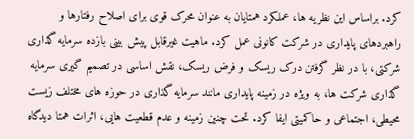کرد. براساس این نظریه ها، عملکرد همتایان به عنوان محرک قوی برای اصلاح رفتارها و راهبردهای پایداری در شرکت کانونی عمل کرد. ماهیت غیرقابل پیش بینی بازده سرمایه گذاری شرکتی، با در نظر گرفتن درک ریسک و فرض ریسک، نقش اساسی در تصمیم گیری سرمایه گذاری شرکت ها، به ویژه در زمینه پایداری مانند سرمایه گذاری در حوزه های مختلف زیست محیطی، اجتماعی و حاکمیتی ایفا کرد. تحت چنین زمینه و عدم قطعیت هایی، اثرات همتا دیدگاه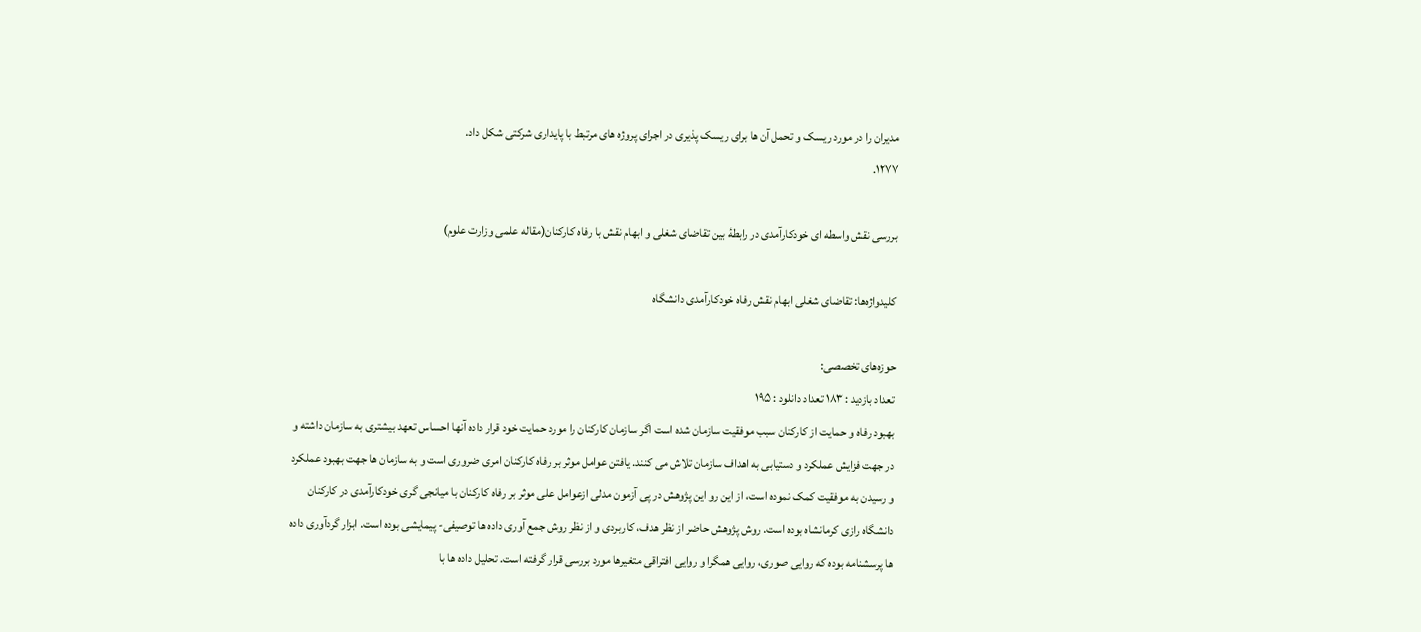مدیران را در مورد ریسک و تحمل آن ها برای ریسک پذیری در اجرای پروژه های مرتبط با پایداری شرکتی شکل داد.
۱۲۷۷.

بررسی نقش واسطه ای خودکارآمدی در رابطۀ بین تقاضای شغلی و ابهام نقش با رفاه کارکنان(مقاله علمی وزارت علوم)

کلیدواژه‌ها: تقاضای شغلی ابهام نقش رفاه خودکارآمدی دانشگاه

حوزه‌های تخصصی:
تعداد بازدید : ۱۸۳ تعداد دانلود : ۱۹۵
بهبود رفاه و حمایت از کارکنان سبب موفقیت سازمان شده است اگر سازمان کارکنان را مورد حمایت خود قرار داده آنها احساس تعهد بیشتری به سازمان داشته و در جهت فزایش عملکرد و دستیابی به اهداف سازمان تلاش می کنند. یافتن عوامل موثر بر رفاه کارکنان امری ضروری است و به سازمان ها جهت بهبود عملکرد و رسیدن به موفقیت کمک نموده است، از این رو این پژوهش در پی آزمون مدلی ازعوامل علی موثر بر رفاه کارکنان با میانجی گری خودکارآمدی در کارکنان دانشگاه رازی کرمانشاه بوده است. روش پژوهش حاضر از نظر هدف، کاربردی و از نظر روش جمع آوری داده ها توصیفی- پیمایشی بوده است. ابزار گردآوری داده ها پرسشنامه بوده که روایی صوری، روایی همگرا و روایی افتراقی متغیرها مورد بررسی قرار گرفته است. تحلیل داده ها با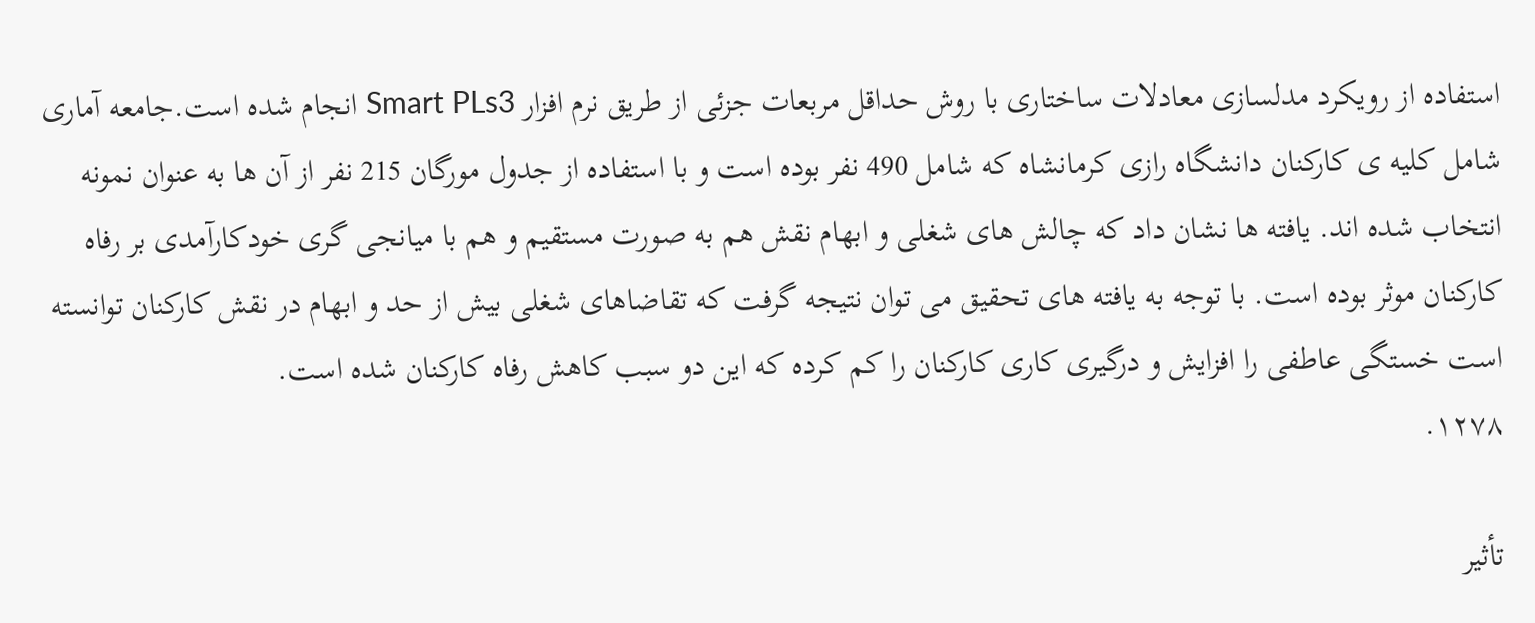استفاده از رویکرد مدلسازی معادلات ساختاری با روش حداقل مربعات جزئی از طریق نرم افزار Smart PLs3 انجام شده است.جامعه آماری شامل کلیه ی کارکنان دانشگاه رازی کرمانشاه که شامل 490 نفر بوده است و با استفاده از جدول مورگان 215 نفر از آن ها به عنوان نمونه انتخاب شده اند. یافته ها نشان داد که چالش های شغلی و ابهام نقش هم به صورت مستقیم و هم با میانجی گری خودکارآمدی بر رفاه کارکنان موثر بوده است. با توجه به یافته های تحقیق می توان نتیجه گرفت که تقاضاهای شغلی بیش از حد و ابهام در نقش کارکنان توانسته است خستگی عاطفی را افزایش و درگیری کاری کارکنان را کم کرده که این دو سبب کاهش رفاه کارکنان شده است.
۱۲۷۸.

تأثیر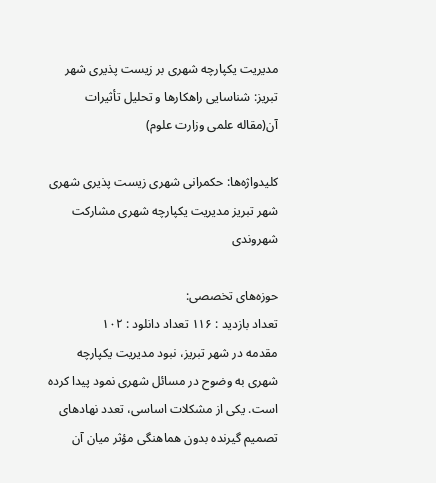مدیریت یکپارچه شهری بر زیست پذیری شهر تبریز: شناسایی راهکارها و تحلیل تأثیرات آن(مقاله علمی وزارت علوم)

کلیدواژه‌ها: حکمرانی شهری زیست پذیری شهری شهر تبریز مدیریت یکپارچه شهری مشارکت شهروندی

حوزه‌های تخصصی:
تعداد بازدید : ۱۱۶ تعداد دانلود : ۱۰۲
مقدمه در شهر تبریز، نبود مدیریت یکپارچه شهری به وضوح در مسائل شهری نمود پیدا کرده است. یکی از مشکلات اساسی، تعدد نهادهای تصمیم گیرنده بدون هماهنگی مؤثر میان آن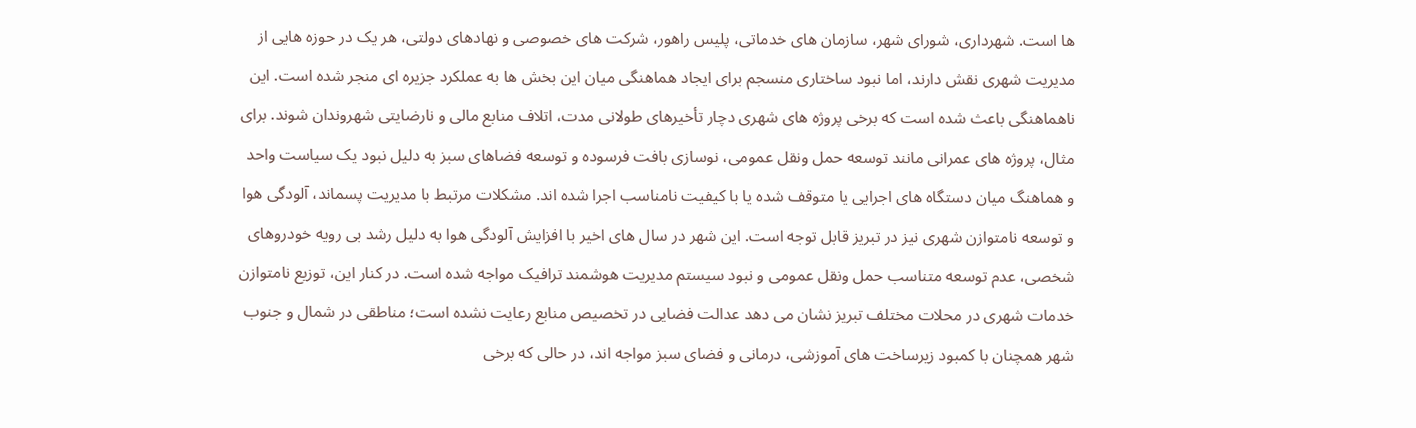ها است. شهرداری، شورای شهر، سازمان های خدماتی، پلیس راهور، شرکت های خصوصی و نهادهای دولتی، هر یک در حوزه هایی از مدیریت شهری نقش دارند، اما نبود ساختاری منسجم برای ایجاد هماهنگی میان این بخش ها به عملکرد جزیره ای منجر شده است. این ناهماهنگی باعث شده است که برخی پروژه های شهری دچار تأخیرهای طولانی مدت، اتلاف منابع مالی و نارضایتی شهروندان شوند. برای مثال، پروژه های عمرانی مانند توسعه حمل ونقل عمومی، نوسازی بافت فرسوده و توسعه فضاهای سبز به دلیل نبود یک سیاست واحد و هماهنگ میان دستگاه های اجرایی یا متوقف شده یا با کیفیت نامناسب اجرا شده اند. مشکلات مرتبط با مدیریت پسماند، آلودگی هوا و توسعه نامتوازن شهری نیز در تبریز قابل توجه است. این شهر در سال های اخیر با افزایش آلودگی هوا به دلیل رشد بی رویه خودروهای شخصی، عدم توسعه متناسب حمل ونقل عمومی و نبود سیستم مدیریت هوشمند ترافیک مواجه شده است. در کنار این، توزیع نامتوازن خدمات شهری در محلات مختلف تبریز نشان می دهد عدالت فضایی در تخصیص منابع رعایت نشده است؛ مناطقی در شمال و جنوب شهر همچنان با کمبود زیرساخت های آموزشی، درمانی و فضای سبز مواجه اند، در حالی که برخی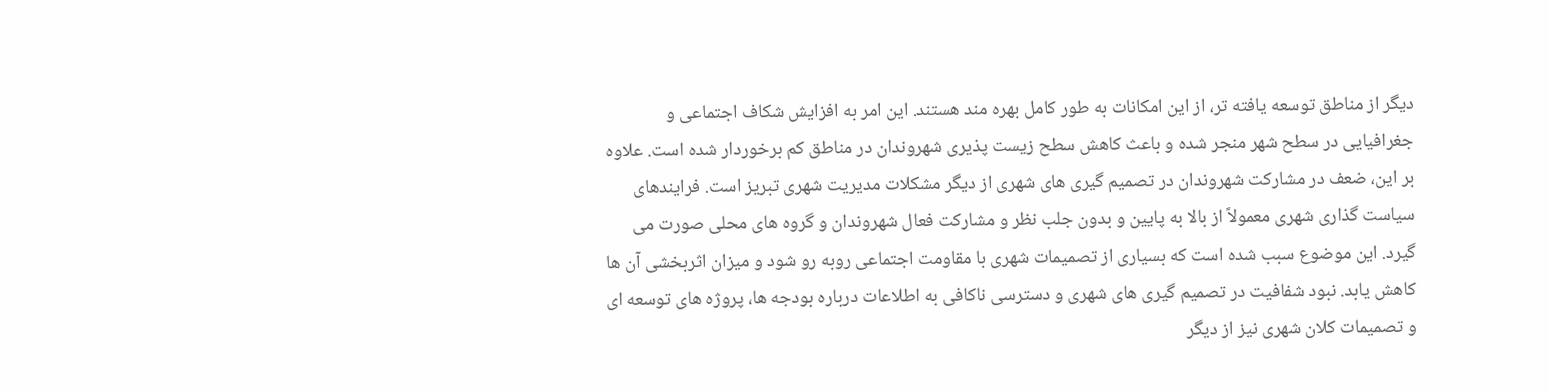دیگر از مناطق توسعه یافته تر، از این امکانات به طور کامل بهره مند هستند. این امر به افزایش شکاف اجتماعی و جغرافیایی در سطح شهر منجر شده و باعث کاهش سطح زیست پذیری شهروندان در مناطق کم برخوردار شده است. علاوه بر این، ضعف در مشارکت شهروندان در تصمیم گیری های شهری از دیگر مشکلات مدیریت شهری تبریز است. فرایندهای سیاست گذاری شهری معمولاً از بالا به پایین و بدون جلب نظر و مشارکت فعال شهروندان و گروه های محلی صورت می گیرد. این موضوع سبب شده است که بسیاری از تصمیمات شهری با مقاومت اجتماعی روبه رو شود و میزان اثربخشی آن ها کاهش یابد. نبود شفافیت در تصمیم گیری های شهری و دسترسی ناکافی به اطلاعات درباره بودجه ها، پروژه های توسعه ای و تصمیمات کلان شهری نیز از دیگر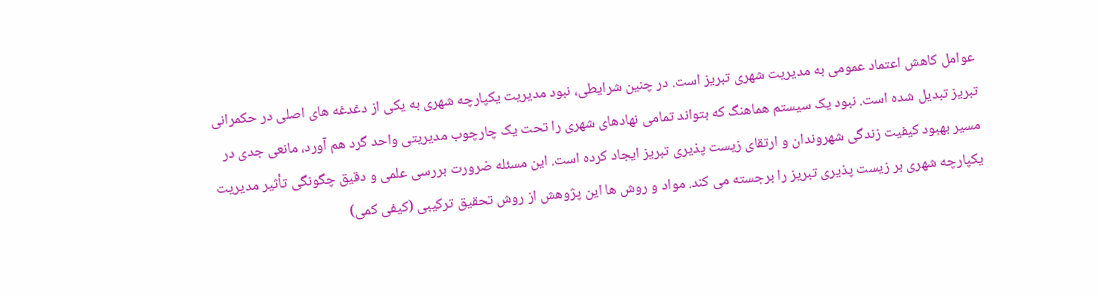عوامل کاهش اعتماد عمومی به مدیریت شهری تبریز است. در چنین شرایطی، نبود مدیریت یکپارچه شهری به یکی از دغدغه های اصلی در حکمرانی تبریز تبدیل شده است. نبود یک سیستم هماهنگ که بتواند تمامی نهادهای شهری را تحت یک چارچوب مدیریتی واحد گرد هم آورد، مانعی جدی در مسیر بهبود کیفیت زندگی شهروندان و ارتقای زیست پذیری تبریز ایجاد کرده است. این مسئله ضرورت بررسی علمی و دقیق چگونگی تأثیر مدیریت یکپارچه شهری بر زیست پذیری تبریز را برجسته می کند. مواد و روش ها این پژوهش از روش تحقیق ترکیبی (کیفی کمی)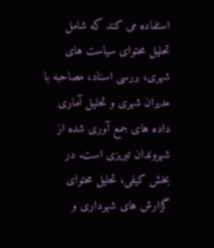استفاده می کند که شامل تحلیل محتوای سیاست های شهری، بررسی اسناد، مصاحبه با مدیران شهری و تحلیل آماری داده های جمع آوری شده از شهروندان تبریزی است. در بخش کیفی، تحلیل محتوای گزارش های شهرداری و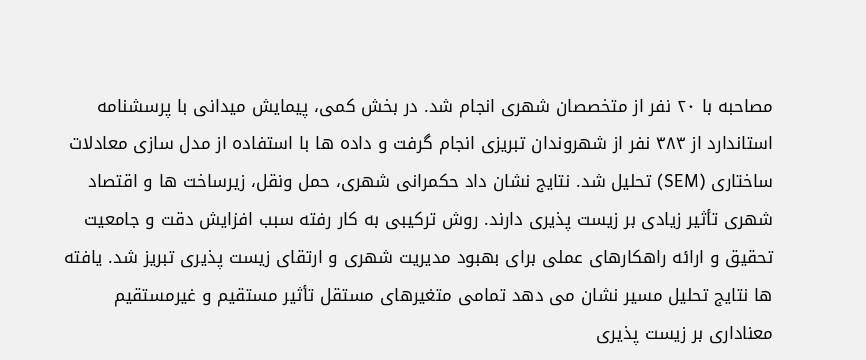مصاحبه با ۲۰ نفر از متخصصان شهری انجام شد. در بخش کمی، پیمایش میدانی با پرسشنامه استاندارد از ۳۸۳ نفر از شهروندان تبریزی انجام گرفت و داده ها با استفاده از مدل سازی معادلات ساختاری (SEM) تحلیل شد. نتایج نشان داد حکمرانی شهری، حمل ونقل، زیرساخت ها و اقتصاد شهری تأثیر زیادی بر زیست پذیری دارند. روش ترکیبی به کار رفته سبب افزایش دقت و جامعیت تحقیق و ارائه راهکارهای عملی برای بهبود مدیریت شهری و ارتقای زیست پذیری تبریز شد. یافته ها نتایج تحلیل مسیر نشان می دهد تمامی متغیرهای مستقل تأثیر مستقیم و غیرمستقیم معناداری بر زیست پذیری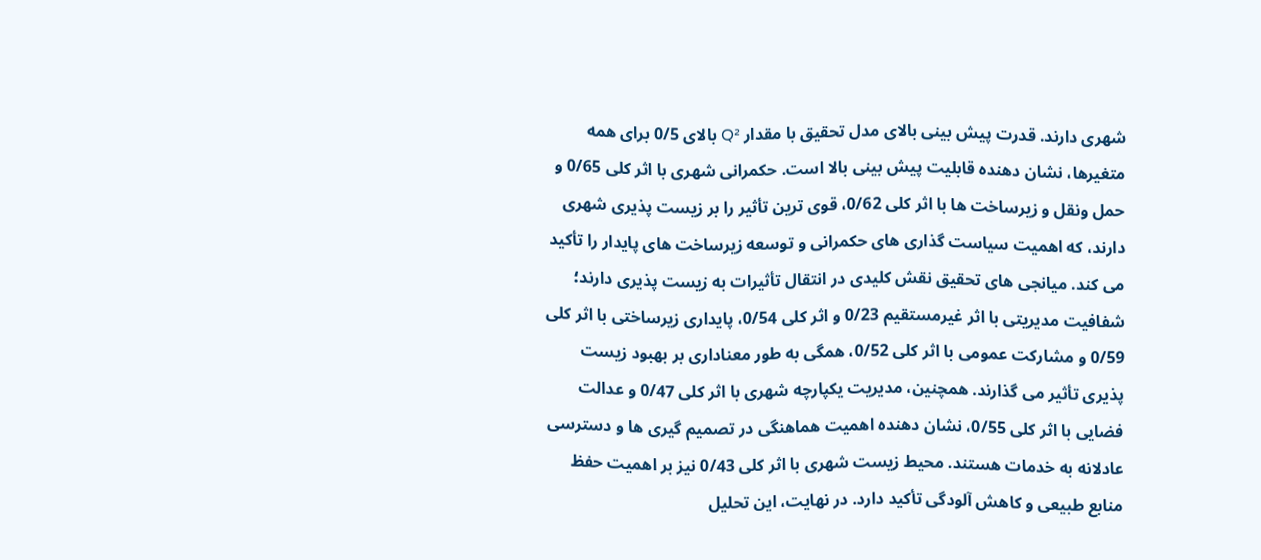شهری دارند. قدرت پیش بینی بالای مدل تحقیق با مقدار Q² بالای 0/5 برای همه متغیرها، نشان دهنده قابلیت پیش بینی بالا است. حکمرانی شهری با اثر کلی 0/65 و حمل ونقل و زیرساخت ها با اثر کلی 0/62، قوی ترین تأثیر را بر زیست پذیری شهری دارند، که اهمیت سیاست گذاری های حکمرانی و توسعه زیرساخت های پایدار را تأکید می کند. میانجی های تحقیق نقش کلیدی در انتقال تأثیرات به زیست پذیری دارند؛ شفافیت مدیریتی با اثر غیرمستقیم 0/23 و اثر کلی 0/54، پایداری زیرساختی با اثر کلی 0/59 و مشارکت عمومی با اثر کلی 0/52، همگی به طور معناداری بر بهبود زیست پذیری تأثیر می گذارند. همچنین، مدیریت یکپارچه شهری با اثر کلی 0/47 و عدالت فضایی با اثر کلی 0/55، نشان دهنده اهمیت هماهنگی در تصمیم گیری ها و دسترسی عادلانه به خدمات هستند. محیط زیست شهری با اثر کلی 0/43 نیز بر اهمیت حفظ منابع طبیعی و کاهش آلودگی تأکید دارد. در نهایت، این تحلیل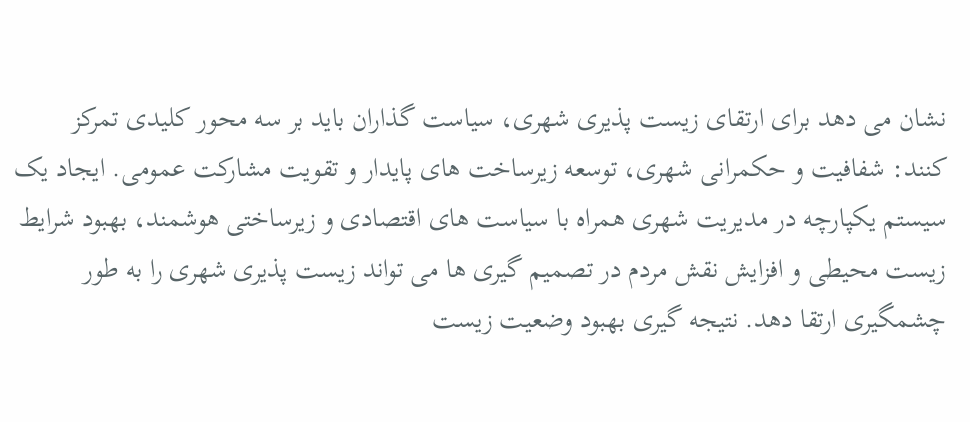نشان می دهد برای ارتقای زیست پذیری شهری، سیاست گذاران باید بر سه محور کلیدی تمرکز کنند: شفافیت و حکمرانی شهری، توسعه زیرساخت های پایدار و تقویت مشارکت عمومی. ایجاد یک سیستم یکپارچه در مدیریت شهری همراه با سیاست های اقتصادی و زیرساختی هوشمند، بهبود شرایط زیست محیطی و افزایش نقش مردم در تصمیم گیری ها می تواند زیست پذیری شهری را به طور چشمگیری ارتقا دهد. نتیجه گیری بهبود وضعیت زیست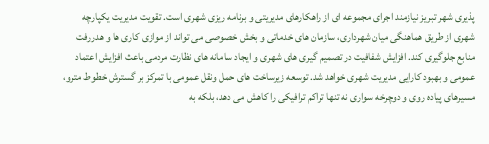پذیری شهر تبریز نیازمند اجرای مجموعه ای از راهکارهای مدیریتی و برنامه ریزی شهری است. تقویت مدیریت یکپارچه شهری از طریق هماهنگی میان شهرداری، سازمان های خدماتی و بخش خصوصی می تواند از موازی کاری ها و هدررفت منابع جلوگیری کند. افزایش شفافیت در تصمیم گیری های شهری و ایجاد سامانه های نظارت مردمی باعث افزایش اعتماد عمومی و بهبود کارایی مدیریت شهری خواهد شد. توسعه زیرساخت های حمل ونقل عمومی با تمرکز بر گسترش خطوط مترو، مسیرهای پیاده روی و دوچرخه سواری نه تنها تراکم ترافیکی را کاهش می دهد، بلکه به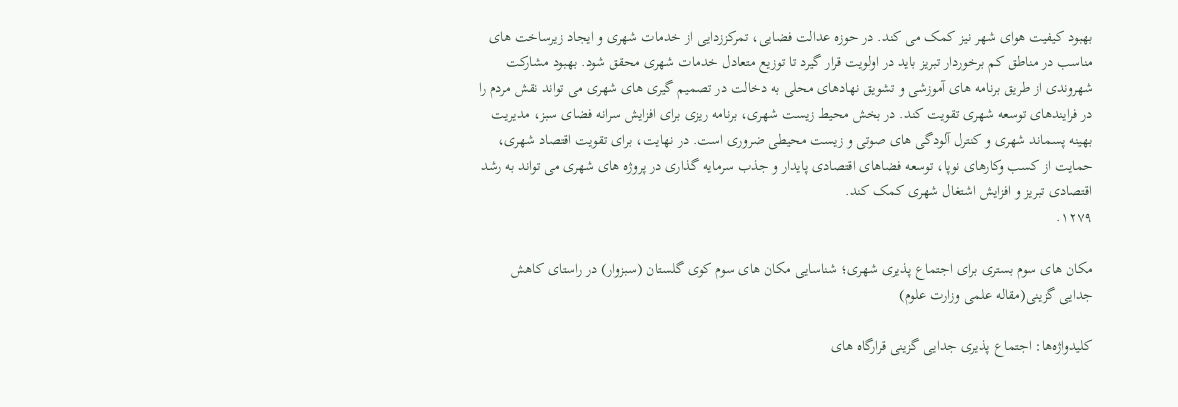بهبود کیفیت هوای شهر نیز کمک می کند. در حوزه عدالت فضایی، تمرکززدایی از خدمات شهری و ایجاد زیرساخت های مناسب در مناطق کم برخوردار تبریز باید در اولویت قرار گیرد تا توزیع متعادل خدمات شهری محقق شود. بهبود مشارکت شهروندی از طریق برنامه های آموزشی و تشویق نهادهای محلی به دخالت در تصمیم گیری های شهری می تواند نقش مردم را در فرایندهای توسعه شهری تقویت کند. در بخش محیط زیست شهری، برنامه ریزی برای افزایش سرانه فضای سبز، مدیریت بهینه پسماند شهری و کنترل آلودگی های صوتی و زیست محیطی ضروری است. در نهایت، برای تقویت اقتصاد شهری، حمایت از کسب وکارهای نوپا، توسعه فضاهای اقتصادی پایدار و جذب سرمایه گذاری در پروژه های شهری می تواند به رشد اقتصادی تبریز و افزایش اشتغال شهری کمک کند.
۱۲۷۹.

مکان های سوم بستری برای اجتماع پذیری شهری؛ شناسایی مکان های سوم کوی گلستان (سبزوار) در راستای کاهش جدایی گزینی(مقاله علمی وزارت علوم)

کلیدواژه‌ها: اجتماع پذیری جدایی گزینی قرارگاه های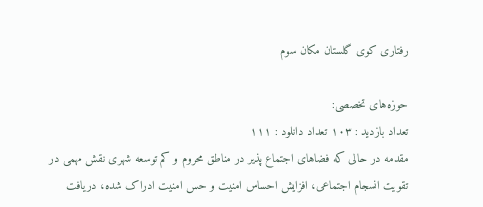رفتاری کوی گلستان مکان سوم

حوزه‌های تخصصی:
تعداد بازدید : ۱۰۳ تعداد دانلود : ۱۱۱
مقدمه در حالی که فضاهای اجتماع پذیر در مناطق محروم و کم توسعه شهری نقش مهمی در تقویت انسجام اجتماعی، افزایش احساس امنیت و حس امنیت ادراک شده، دریافت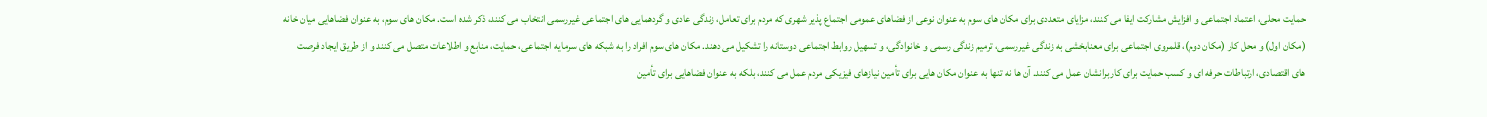حمایت محلی، اعتماد اجتماعی و افزایش مشارکت ایفا می کنند، مزایای متعددی برای مکان های سوم به عنوان نوعی از فضاهای عمومی اجتماع پذیر شهری که مردم برای تعامل، زندگی عادی و گردهمایی های اجتماعی غیررسمی انتخاب می کنند، ذکر شده است. مکان های سوم، به عنوان فضاهایی میان خانه (مکان اول) و محل کار (مکان دوم)، قلمروی اجتماعی برای معنابخشی به زندگی غیررسمی، ترمیم زندگی رسمی و خانوادگی، و تسهیل روابط اجتماعی دوستانه را تشکیل می دهند. مکان های سوم افراد را به شبکه های سرمایه اجتماعی، حمایت، منابع و اطلاعات متصل می کنند و از طریق ایجاد فرصت های اقتصادی، ارتباطات حرفه ای و کسب حمایت برای کاربرانشان عمل می کنند. آن ها نه تنها به عنوان مکان هایی برای تأمین نیازهای فیزیکی مردم عمل می کنند، بلکه به عنوان فضاهایی برای تأمین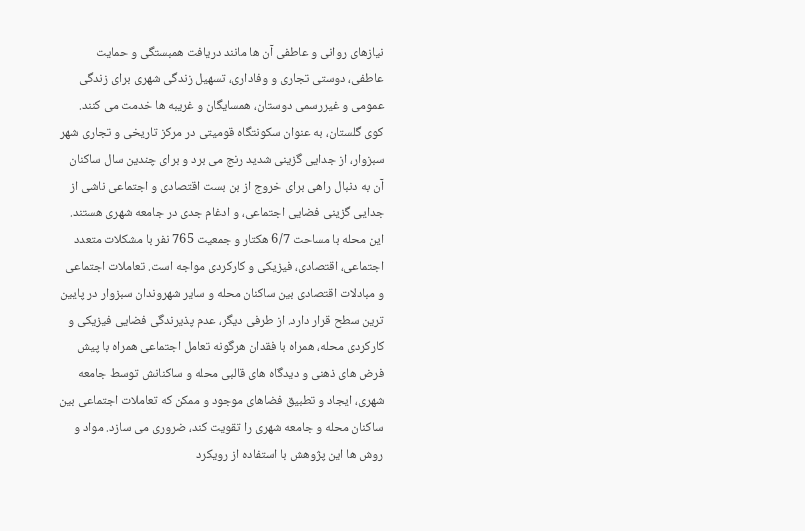نیازهای روانی و عاطفی آن ها مانند دریافت همبستگی و حمایت عاطفی، دوستی تجاری و وفاداری، تسهیل زندگی شهری برای زندگی عمومی و غیررسمی دوستان، همسایگان و غریبه ها خدمت می کنند. کوی گلستان، به عنوان سکونتگاه قومیتی در مرکز تاریخی و تجاری شهر سبزوار، از جدایی گزینی شدید رنج می برد و برای چندین سال ساکنان آن به دنبال راهی برای خروج از بن بست اقتصادی و اجتماعی ناشی از جدایی گزینی فضایی اجتماعی، و ادغام جدی در جامعه شهری هستند. این محله با مساحت 6/7 هکتار و جمعیت 765 نفر با مشکلات متعدد اجتماعی، اقتصادی، فیزیکی و کارکردی مواجه است. تعاملات اجتماعی و مبادلات اقتصادی بین ساکنان محله و سایر شهروندان سبزوار در پایین ترین سطح قرار دارد. از طرفی دیگر، عدم پذیرندگی فضایی فیزیکی و کارکردی محله، همراه با فقدان هرگونه تعامل اجتماعی همراه با پیش فرض های ذهنی و دیدگاه های قالبی محله و ساکنانش توسط جامعه شهری، ایجاد و تطبیق فضاهای موجود و ممکن که تعاملات اجتماعی بین ساکنان محله و جامعه شهری را تقویت کند، ضروری می سازد. مواد و روش ها این پژوهش با استفاده از رویکرد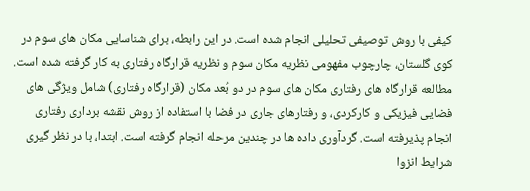کیفی با روش توصیفی تحلیلی انجام شده است. در این رابطه، برای شناسایی مکان های سوم در کوی گلستان، چارچوب مفهومی نظریه مکان سوم و نظریه قرارگاه رفتاری به کار گرفته شده است. مطالعه قرارگاه های رفتاری مکان های سوم در دو بُعد مکان (قرارگاه رفتاری) شامل ویژگی های فضایی فیزیکی و کارکردی، و رفتارهای جاری در فضا با استفاده از روش نقشه برداری رفتاری انجام پذیرفته است. گردآوری داده ها در چندین مرحله انجام گرفته است. ابتدا، با در نظر گیری شرایط انزوا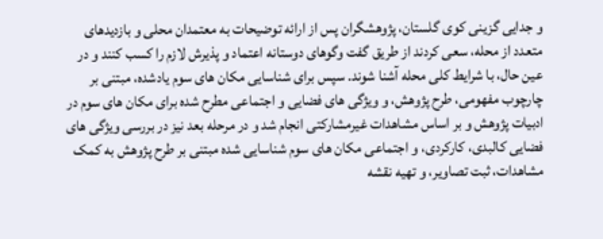و جدایی گزینی کوی گلستان، پژوهشگران پس از ارائه توضیحات به معتمدان محلی و بازدیدهای متعدد از محله، سعی کردند از طریق گفت وگوهای دوستانه اعتماد و پذیرش لازم را کسب کنند و در عین حال، با شرایط کلی محله آشنا شوند. سپس برای شناسایی مکان های سوم یادشده، مبتنی بر چارچوب مفهومی، طرح پژوهش، و ویژگی های فضایی و اجتماعی مطرح شده برای مکان های سوم در ادبیات پژوهش و بر اساس مشاهدات غیرمشارکتی انجام شد و در مرحله بعد نیز در بررسی ویژگی های فضایی کالبدی، کارکردی، و اجتماعی مکان های سوم شناسایی شده مبتنی بر طرح پژوهش به کمک مشاهدات، ثبت تصاویر، و تهیه نقشه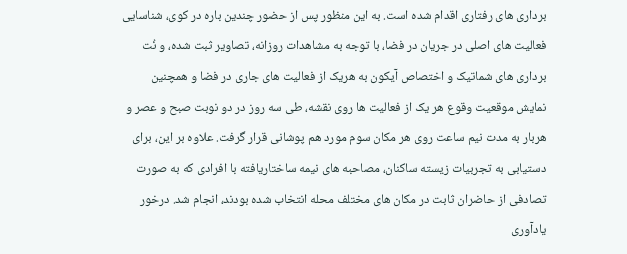برداری های رفتاری اقدام شده است. به این منظور پس از حضور چندین باره در کوی، شناسایی فعالیت های اصلی در جریان در فضا، با توجه به مشاهدات روزانه، تصاویر ثبت شده، و نُت برداری های شماتیک و اختصاص آیکون به هریک از فعالیت های جاری در فضا و همچنین نمایش موقعیت وقوع هر یک از فعالیت ها روی نقشه، طی سه روز در دو نوبت صبح و عصر و هربار به مدت نیم ساعت روی هر مکان سوم مورد هم پوشانی قرار گرفت. علاوه بر این، برای دستیابی به تجربیات زیسته ساکنان، مصاحبه های نیمه ساختاریافته با افرادی که به صورت تصادفی از حاضران ثابت در مکان های مختلف محله انتخاب شده بودند، انجام شد. درخور یادآوری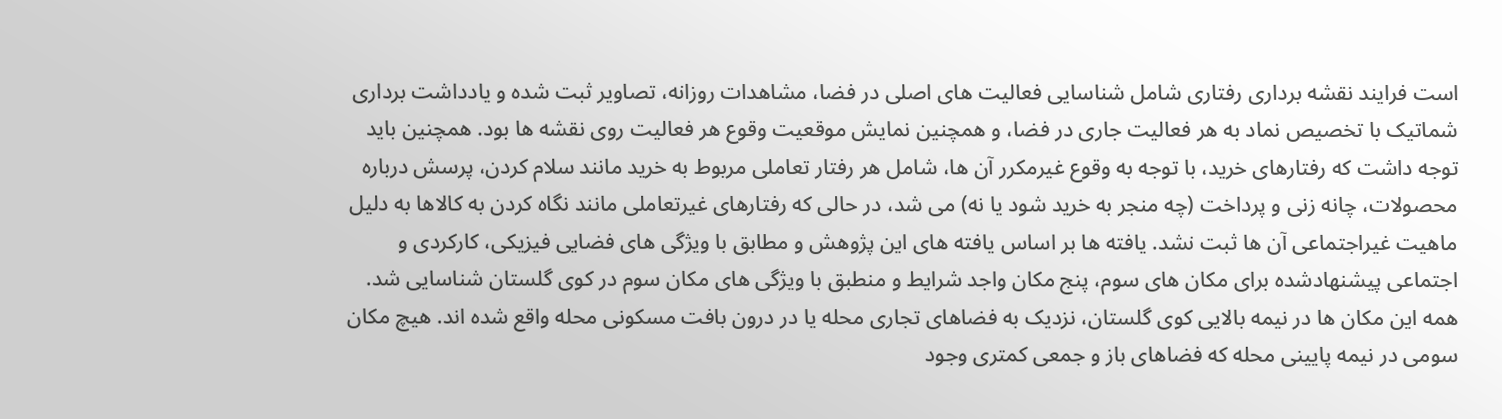است فرایند نقشه برداری رفتاری شامل شناسایی فعالیت های اصلی در فضا، مشاهدات روزانه، تصاویر ثبت شده و یادداشت برداری شماتیک با تخصیص نماد به هر فعالیت جاری در فضا، و همچنین نمایش موقعیت وقوع هر فعالیت روی نقشه ها بود. همچنین باید توجه داشت که رفتارهای خرید، با توجه به وقوع غیرمکرر آن ها، شامل هر رفتار تعاملی مربوط به خرید مانند سلام کردن، پرسش درباره محصولات، چانه زنی و پرداخت (چه منجر به خرید شود یا نه) می شد، در حالی که رفتارهای غیرتعاملی مانند نگاه کردن به کالاها به دلیل ماهیت غیراجتماعی آن ها ثبت نشد. یافته ها بر اساس یافته های این پژوهش و مطابق با ویژگی های فضایی فیزیکی، کارکردی و اجتماعی پیشنهادشده برای مکان های سوم، پنج مکان واجد شرایط و منطبق با ویژگی های مکان سوم در کوی گلستان شناسایی شد. همه این مکان ها در نیمه بالایی کوی گلستان، نزدیک به فضاهای تجاری محله یا در درون بافت مسکونی محله واقع شده اند. هیچ مکان سومی در نیمه پایینی محله که فضاهای باز و جمعی کمتری وجود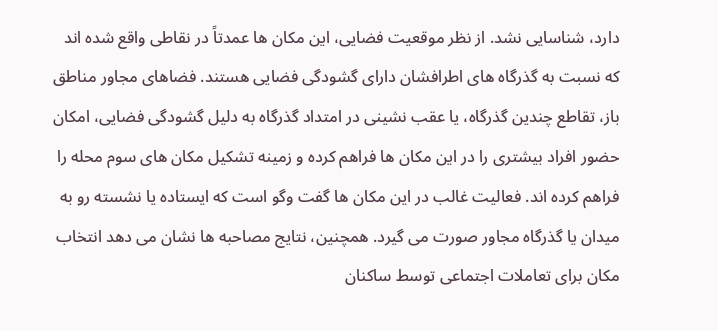دارد، شناسایی نشد. از نظر موقعیت فضایی، این مکان ها عمدتاً در نقاطی واقع شده اند که نسبت به گذرگاه های اطرافشان دارای گشودگی فضایی هستند. فضاهای مجاور مناطق باز، تقاطع چندین گذرگاه، یا عقب نشینی در امتداد گذرگاه به دلیل گشودگی فضایی، امکان حضور افراد بیشتری را در این مکان ها فراهم کرده و زمینه تشکیل مکان های سوم محله را فراهم کرده اند. فعالیت غالب در این مکان ها گفت وگو است که ایستاده یا نشسته رو به میدان یا گذرگاه مجاور صورت می گیرد. همچنین، نتایج مصاحبه ها نشان می دهد انتخاب مکان برای تعاملات اجتماعی توسط ساکنان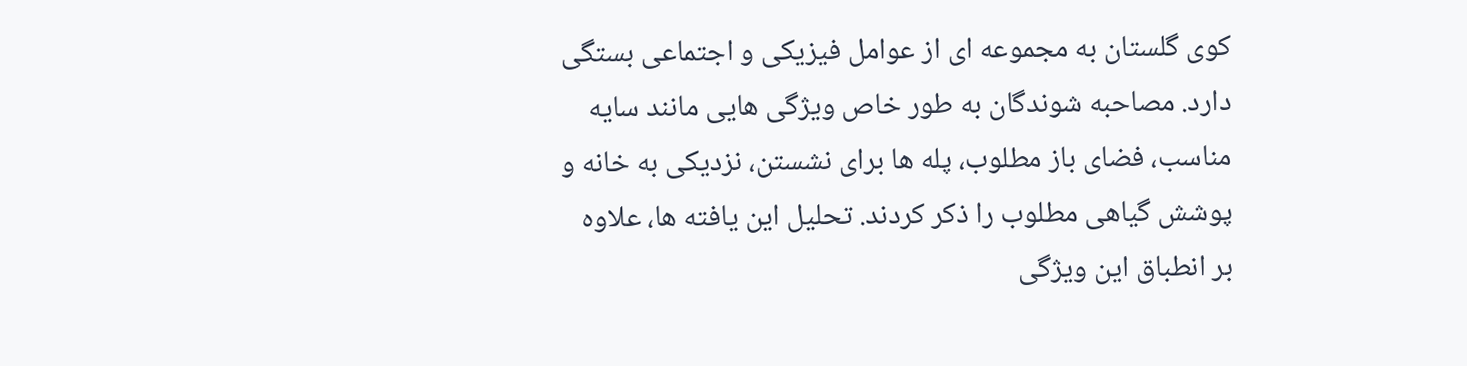کوی گلستان به مجموعه ای از عوامل فیزیکی و اجتماعی بستگی دارد. مصاحبه شوندگان به طور خاص ویژگی هایی مانند سایه مناسب، فضای باز مطلوب، پله ها برای نشستن، نزدیکی به خانه و پوشش گیاهی مطلوب را ذکر کردند. تحلیل این یافته ها، علاوه بر انطباق این ویژگی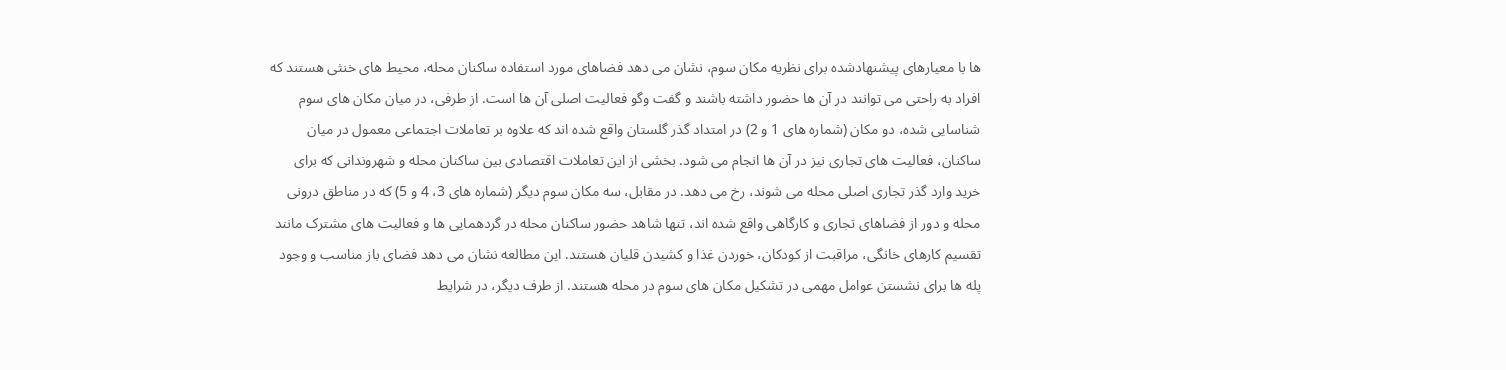ها با معیارهای پیشنهادشده برای نظریه مکان سوم، نشان می دهد فضاهای مورد استفاده ساکنان محله، محیط های خنثی هستند که افراد به راحتی می توانند در آن ها حضور داشته باشند و گفت وگو فعالیت اصلی آن ها است. از طرفی، در میان مکان های سوم شناسایی شده، دو مکان (شماره های 1 و 2) در امتداد گذر گلستان واقع شده اند که علاوه بر تعاملات اجتماعی معمول در میان ساکنان، فعالیت های تجاری نیز در آن ها انجام می شود. بخشی از این تعاملات اقتصادی بین ساکنان محله و شهروندانی که برای خرید وارد گذر تجاری اصلی محله می شوند، رخ می دهد. در مقابل، سه مکان سوم دیگر (شماره های 3، 4 و 5) که در مناطق درونی محله و دور از فضاهای تجاری و کارگاهی واقع شده اند، تنها شاهد حضور ساکنان محله در گردهمایی ها و فعالیت های مشترک مانند تقسیم کارهای خانگی، مراقبت از کودکان، خوردن غذا و کشیدن قلیان هستند. این مطالعه نشان می دهد فضای باز مناسب و وجود پله ها برای نشستن عوامل مهمی در تشکیل مکان های سوم در محله هستند. از طرف دیگر، در شرایط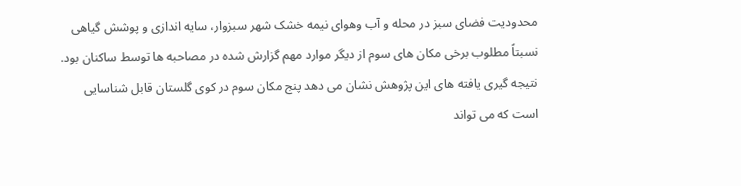محدودیت فضای سبز در محله و آب وهوای نیمه خشک شهر سبزوار، سایه اندازی و پوشش گیاهی نسبتاً مطلوب برخی مکان های سوم از دیگر موارد مهم گزارش شده در مصاحبه ها توسط ساکنان بود. نتیجه گیری یافته های این پژوهش نشان می دهد پنج مکان سوم در کوی گلستان قابل شناسایی است که می تواند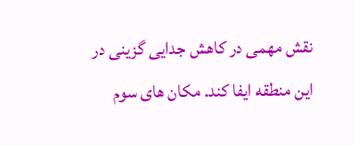نقش مهمی در کاهش جدایی گزینی در این منطقه ایفا کند. مکان های سوم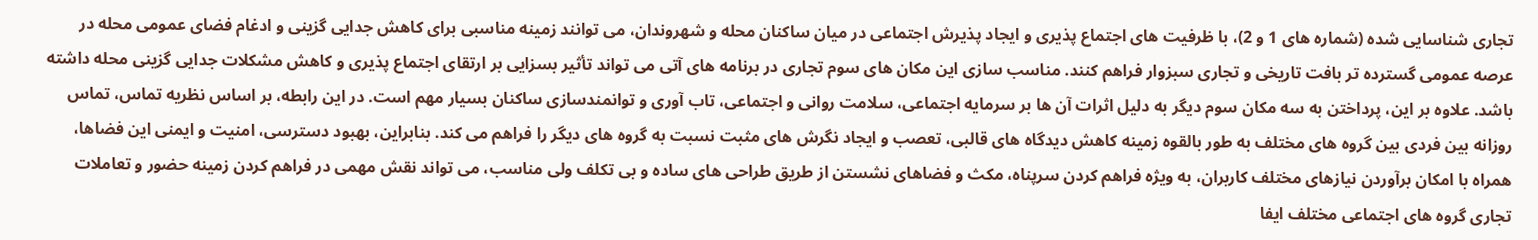تجاری شناسایی شده (شماره های 1 و 2)، با ظرفیت های اجتماع پذیری و ایجاد پذیرش اجتماعی در میان ساکنان محله و شهروندان، می توانند زمینه مناسبی برای کاهش جدایی گزینی و ادغام فضای عمومی محله در عرصه عمومی گسترده تر بافت تاریخی و تجاری سبزوار فراهم کنند. مناسب سازی این مکان های سوم تجاری در برنامه های آتی می تواند تأثیر بسزایی بر ارتقای اجتماع پذیری و کاهش مشکلات جدایی گزینی محله داشته باشد. علاوه بر این، پرداختن به سه مکان سوم دیگر به دلیل اثرات آن ها بر سرمایه اجتماعی، سلامت روانی و اجتماعی، تاب آوری و توانمندسازی ساکنان بسیار مهم است. در این رابطه، بر اساس نظریه تماس، تماس روزانه بین فردی بین گروه های مختلف به طور بالقوه زمینه کاهش دیدگاه های قالبی، تعصب و ایجاد نگرش های مثبت نسبت به گروه های دیگر را فراهم می کند. بنابراین، بهبود دسترسی، امنیت و ایمنی این فضاها، همراه با امکان برآوردن نیازهای مختلف کاربران، به ویژه فراهم کردن سرپناه، مکث و فضاهای نشستن از طریق طراحی های ساده و بی تکلف ولی مناسب، می تواند نقش مهمی در فراهم کردن زمینه حضور و تعاملات تجاری گروه های اجتماعی مختلف ایفا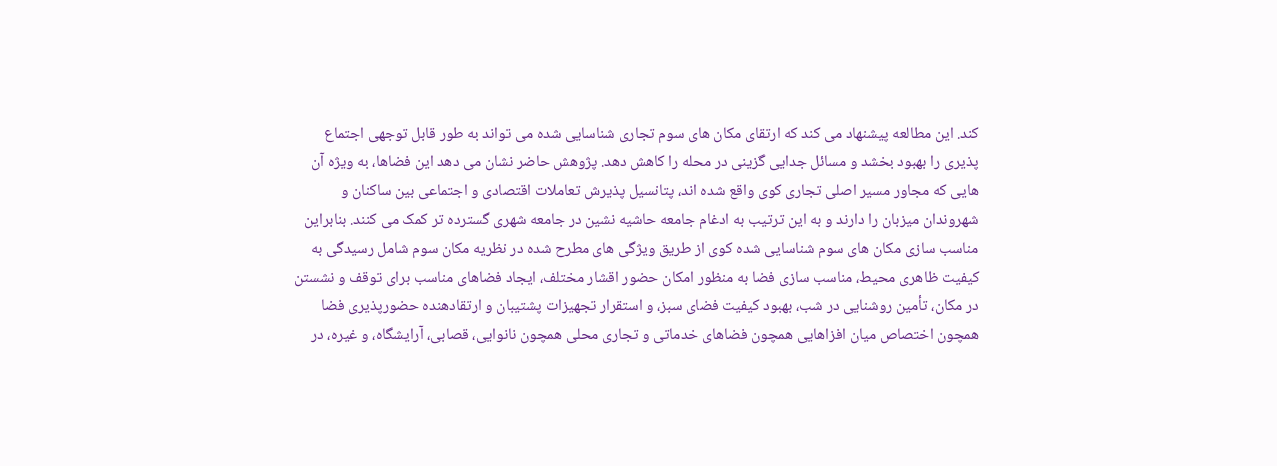کند. این مطالعه پیشنهاد می کند که ارتقای مکان های سوم تجاری شناسایی شده می تواند به طور قابل توجهی اجتماع پذیری را بهبود بخشد و مسائل جدایی گزینی در محله را کاهش دهد. پژوهش حاضر نشان می دهد این فضاها، به ویژه آن هایی که مجاور مسیر اصلی تجاری کوی واقع شده اند، پتانسیل پذیرش تعاملات اقتصادی و اجتماعی بین ساکنان و شهروندان میزبان را دارند و به این ترتیب به ادغام جامعه حاشیه نشین در جامعه شهری گسترده تر کمک می کنند. بنابراین مناسب سازی مکان های سوم شناسایی شده کوی از طریق ویژگی های مطرح شده در نظریه مکان سوم شامل رسیدگی به کیفیت ظاهری محیط، مناسب سازی فضا به منظور امکان حضور اقشار مختلف، ایجاد فضاهای مناسب برای توقف و نشستن در مکان، تأمین روشنایی در شب، بهبود کیفیت فضای سبز، و استقرار تجهیزات پشتیبان و ارتقادهنده حضورپذیری فضا همچون اختصاص میان افزاهایی همچون فضاهای خدماتی و تجاری محلی همچون نانوایی، قصابی، آرایشگاه، و غیره، در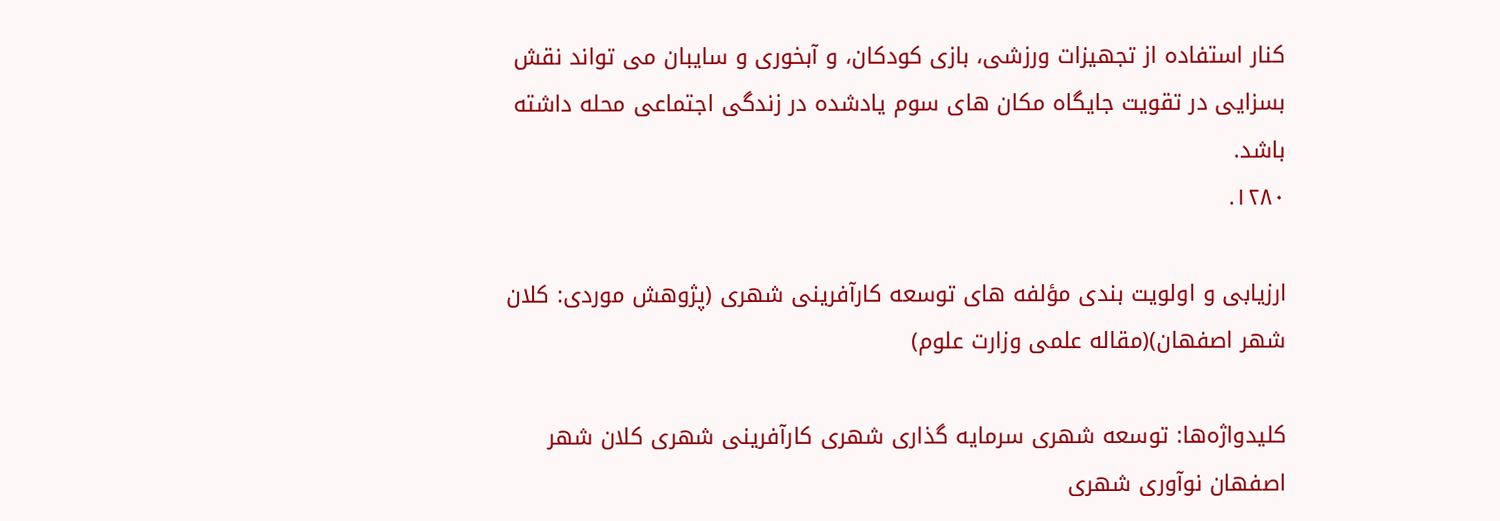کنار استفاده از تجهیزات ورزشی، بازی کودکان، و آبخوری و سایبان می تواند نقش بسزایی در تقویت جایگاه مکان های سوم یادشده در زندگی اجتماعی محله داشته باشد.
۱۲۸۰.

ارزیابی و اولویت بندی مؤلفه های توسعه کارآفرینی شهری (پژوهش موردی: کلان شهر اصفهان)(مقاله علمی وزارت علوم)

کلیدواژه‌ها: توسعه شهری سرمایه گذاری شهری کارآفرینی شهری کلان شهر اصفهان نوآوری شهری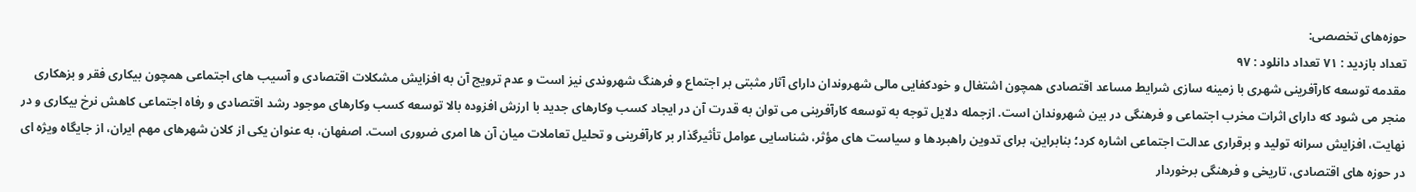حوزه‌های تخصصی:
تعداد بازدید : ۷۱ تعداد دانلود : ۹۷
مقدمه توسعه کارآفرینی شهری با زمینه سازی شرایط مساعد اقتصادی همچون اشتغال و خودکفایی مالی شهروندان دارای آثار مثبتی بر اجتماع و فرهنگ شهروندی نیز است و عدم ترویج آن به افزایش مشکلات اقتصادی و آسیب های اجتماعی همچون بیکاری فقر و بزهکاری منجر می شود که دارای اثرات مخرب اجتماعی و فرهنگی در بین شهروندان است. ازجمله دلایل توجه به توسعه کارآفرینی می توان به قدرت آن در ایجاد کسب وکارهای جدید با ارزش افزوده بالا توسعه کسب وکارهای موجود رشد اقتصادی و رفاه اجتماعی کاهش نرخ بیکاری و در نهایت، افزایش سرانه تولید و برقراری عدالت اجتماعی اشاره کرد؛ بنابراین، برای تدوین راهبردها و سیاست های مؤثر، شناسایی عوامل تأثیرگذار بر کارآفرینی و تحلیل تعاملات میان آن ها امری ضروری است. اصفهان، به عنوان یکی از کلان شهرهای مهم ایران، از جایگاه ویژه ای در حوزه های اقتصادی، تاریخی و فرهنگی برخوردار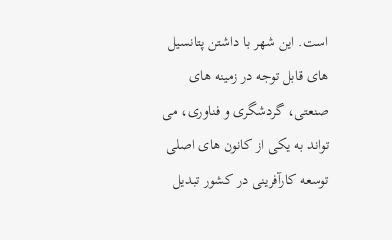است. این شهر با داشتن پتانسیل های قابل توجه در زمینه های صنعتی، گردشگری و فناوری، می تواند به یکی از کانون های اصلی توسعه کارآفرینی در کشور تبدیل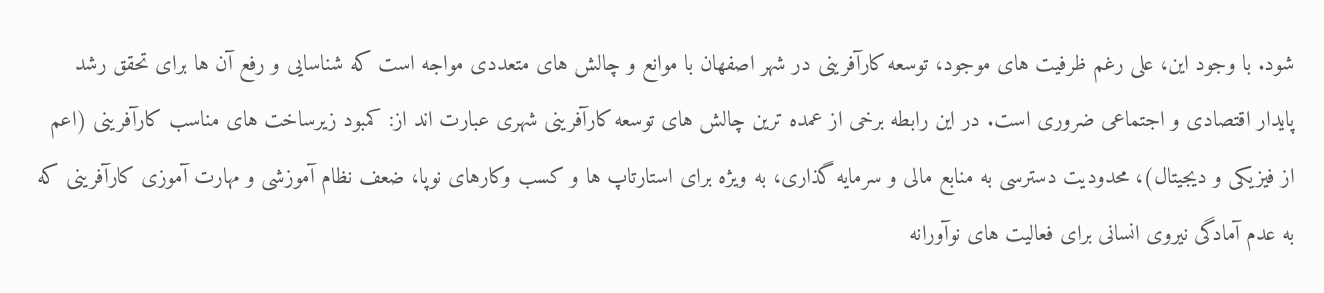شود. با وجود این، علی رغم ظرفیت های موجود، توسعه کارآفرینی در شهر اصفهان با موانع و چالش های متعددی مواجه است که شناسایی و رفع آن ها برای تحقق رشد پایدار اقتصادی و اجتماعی ضروری است. در این رابطه برخی از عمده ترین چالش های توسعه کارآفرینی شهری عبارت اند از: کمبود زیرساخت های مناسب کارآفرینی (اعم از فیزیکی و دیجیتال)، محدودیت دسترسی به منابع مالی و سرمایه گذاری، به ویژه برای استارتاپ ها و کسب وکارهای نوپا، ضعف نظام آموزشی و مهارت آموزی کارآفرینی که به عدم آمادگی نیروی انسانی برای فعالیت های نوآورانه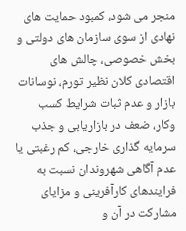منجر می شود، کمبود حمایت های نهادی از سوی سازمان های دولتی و بخش خصوصی، چالش های اقتصادی کلان نظیر تورم، نوسانات بازار و عدم ثبات شرایط کسب وکار، ضعف در بازاریابی و جذب سرمایه گذاری خارجی، کم رغبتی یا عدم آگاهی شهروندان نسبت به فرایندهای کارآفرینی و مزایای مشارکت در آن و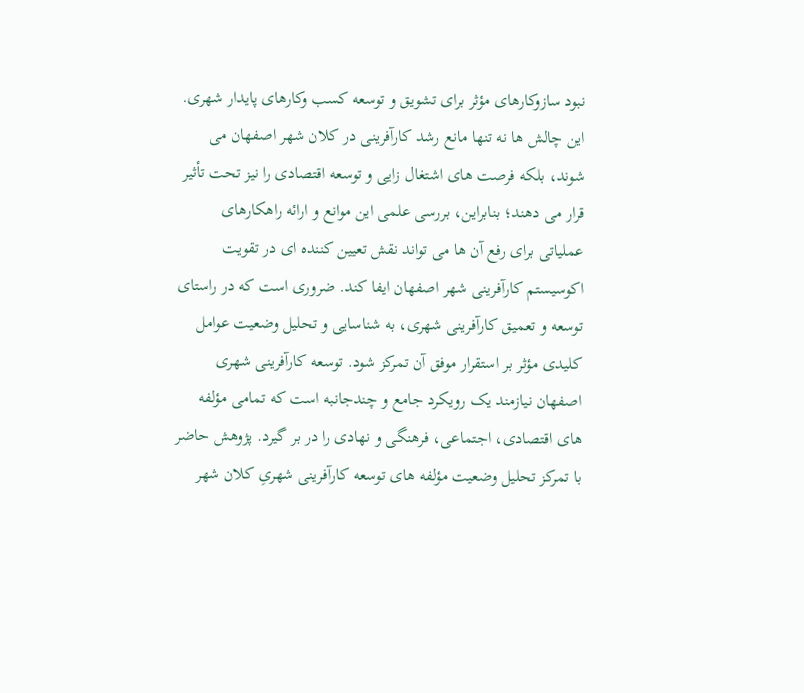نبود سازوکارهای مؤثر برای تشویق و توسعه کسب وکارهای پایدار شهری. این چالش ها نه تنها مانع رشد کارآفرینی در کلان شهر اصفهان می شوند، بلکه فرصت های اشتغال زایی و توسعه اقتصادی را نیز تحت تأثیر قرار می دهند؛ بنابراین، بررسی علمی این موانع و ارائه راهکارهای عملیاتی برای رفع آن ها می تواند نقش تعیین کننده ای در تقویت اکوسیستم کارآفرینی شهر اصفهان ایفا کند. ضروری است که در راستای توسعه و تعمیق کارآفرینی شهری، به شناسایی و تحلیل وضعیت عوامل کلیدی مؤثر بر استقرار موفق آن تمرکز شود. توسعه کارآفرینی شهری اصفهان نیازمند یک رویکرد جامع و چندجانبه است که تمامی مؤلفه های اقتصادی، اجتماعی، فرهنگی و نهادی را در بر گیرد. پژوهش حاضر با تمرکز تحلیل وضعیت مؤلفه های توسعه کارآفرینی شهریِ کلان شهر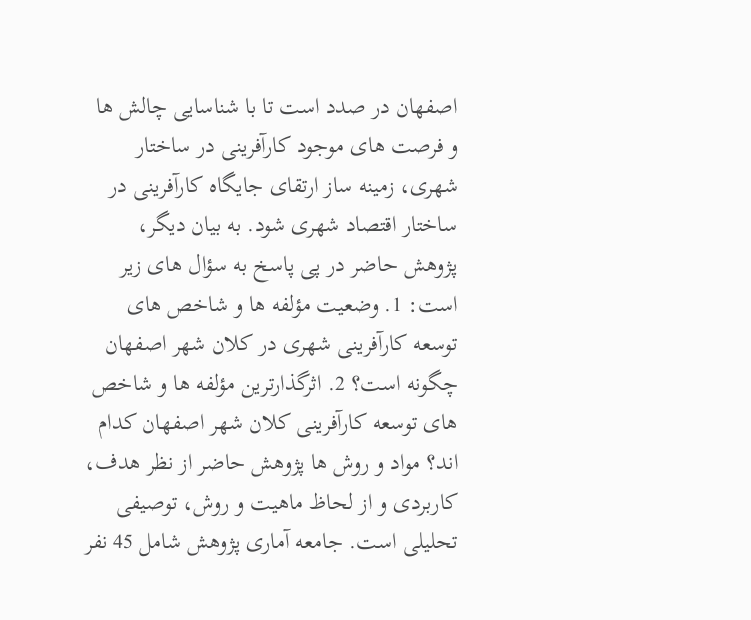اصفهان در صدد است تا با شناسایی چالش ها و فرصت های موجود کارآفرینی در ساختار شهری، زمینه ساز ارتقای جایگاه کارآفرینی در ساختار اقتصاد شهری شود. به بیان دیگر، پژوهش حاضر در پی پاسخ به سؤال های زیر است: 1. وضعیت مؤلفه ها و شاخص های توسعه کارآفرینی شهری در کلان شهر اصفهان چگونه است؟ 2. اثرگذارترین مؤلفه ها و شاخص های توسعه کارآفرینی کلان شهر اصفهان کدام اند؟ مواد و روش ها پژوهش حاضر از نظر هدف، کاربردی و از لحاظ ماهیت و روش، توصیفی تحلیلی است. جامعه آماری پژوهش شامل 45 نفر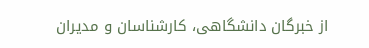از خبرگان دانشگاهی، کارشناسان و مدیران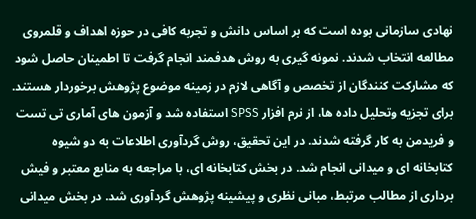نهادی سازمانی بوده است که بر اساس دانش و تجربه کافی در حوزه اهداف و قلمروی مطالعه انتخاب شدند. نمونه گیری به روش هدفمند انجام گرفت تا اطمینان حاصل شود که مشارکت کنندگان از تخصص و آگاهی لازم در زمینه موضوع پژوهش برخوردار هستند. برای تجزیه وتحلیل داده ها، از نرم افزار SPSS استفاده شد و آزمون های آماری تی تست و فریدمن به کار گرفته شدند. در این تحقیق، روش گردآوری اطلاعات به دو شیوه کتابخانه ای و میدانی انجام شد. در بخش کتابخانه ای، با مراجعه به منابع معتبر و فیش برداری از مطالب مرتبط، مبانی نظری و پیشینه پژوهش گردآوری شد. در بخش میدانی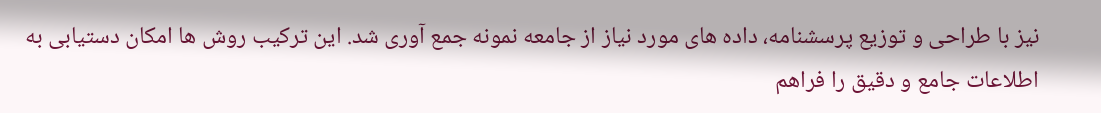نیز با طراحی و توزیع پرسشنامه، داده های مورد نیاز از جامعه نمونه جمع آوری شد. این ترکیب روش ها امکان دستیابی به اطلاعات جامع و دقیق را فراهم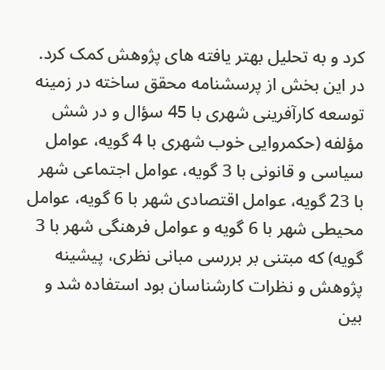کرد و به تحلیل بهتر یافته های پژوهش کمک کرد. در این بخش از پرسشنامه محقق ساخته در زمینه توسعه کارآفرینی شهری با 45 سؤال و در شش مؤلفه (حکمروایی خوب شهری با 4 گویه، عوامل سیاسی و قانونی با 3 گویه، عوامل اجتماعی شهر با 23 گویه، عوامل اقتصادی شهر با 6 گویه، عوامل محیطی شهر با 6 گویه و عوامل فرهنگی شهر با 3 گویه) که مبتنی بر بررسی مبانی نظری، پیشینه پژوهش و نظرات کارشناسان بود استفاده شد و بین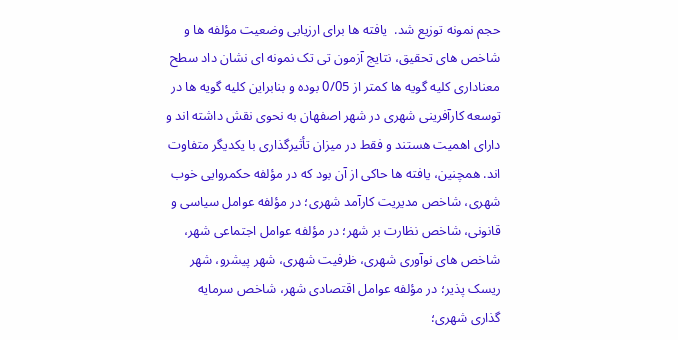حجم نمونه توزیع شد.  یافته ها برای ارزیابی وضعیت مؤلفه ها و شاخص های تحقیق، نتایج آزمون تی تک نمونه ای نشان داد سطح معناداری کلیه گویه ها کمتر از 0/05 بوده و بنابراین کلیه گویه ها در توسعه کارآفرینی شهری در شهر اصفهان به نحوی نقش داشته اند و دارای اهمیت هستند و فقط در میزان تأثیرگذاری با یکدیگر متفاوت اند. همچنین، یافته ها حاکی از آن بود که در مؤلفه حکمروایی خوب شهری، شاخص مدیریت کارآمد شهری؛ در مؤلفه عوامل سیاسی و قانونی، شاخص نظارت بر شهر؛ در مؤلفه عوامل اجتماعی شهر، شاخص های نوآوری شهری، ظرفیت شهری، شهر پیشرو، شهر ریسک پذیر؛ در مؤلفه عوامل اقتصادی شهر، شاخص سرمایه گذاری شهری؛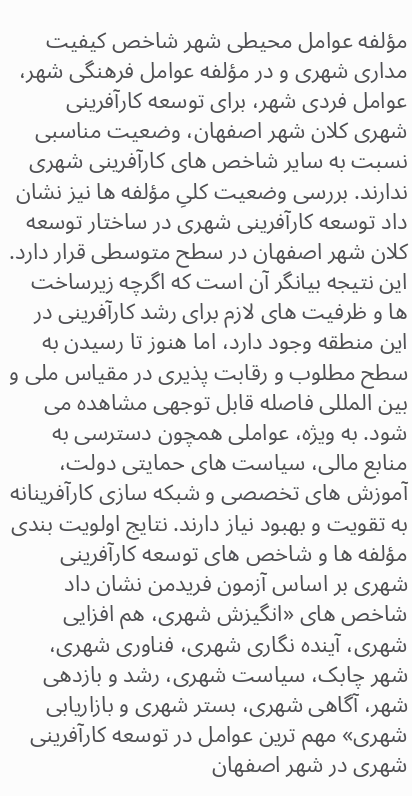مؤلفه عوامل محیطی شهر شاخص کیفیت مداری شهری و در مؤلفه عوامل فرهنگی شهر، عوامل فردی شهر، برای توسعه کارآفرینی شهری کلان شهر اصفهان، وضعیت مناسبی نسبت به سایر شاخص های کارآفرینی شهری ندارند. بررسی وضعیت کلیِ مؤلفه ها نیز نشان داد توسعه کارآفرینی شهری در ساختار توسعه کلان شهر اصفهان در سطح متوسطی قرار دارد. این نتیجه بیانگر آن است که اگرچه زیرساخت ها و ظرفیت های لازم برای رشد کارآفرینی در این منطقه وجود دارد، اما هنوز تا رسیدن به سطح مطلوب و رقابت پذیری در مقیاس ملی و بین المللی فاصله قابل توجهی مشاهده می شود. به ویژه، عواملی همچون دسترسی به منابع مالی، سیاست های حمایتی دولت، آموزش های تخصصی و شبکه سازی کارآفرینانه به تقویت و بهبود نیاز دارند. نتایج اولویت بندی مؤلفه ها و شاخص های توسعه کارآفرینی شهری بر اساس آزمون فریدمن نشان داد شاخص های «انگیزش شهری، هم افزایی شهری، آینده نگاری شهری، فناوری شهری، شهر چابک، سیاست شهری، رشد و بازدهی شهر، آگاهی شهری، بستر شهری و بازاریابی شهری» مهم ترین عوامل در توسعه کارآفرینی شهری در شهر اصفهان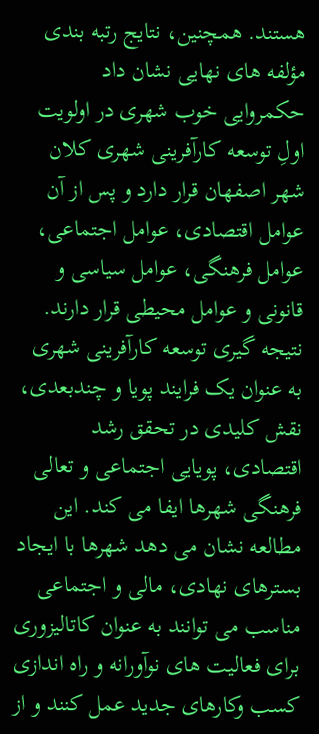هستند. همچنین، نتایج رتبه بندی مؤلفه های نهایی نشان داد حکمروایی خوب شهری در اولویت اولِ توسعه کارآفرینی شهری کلان شهر اصفهان قرار دارد و پس از آن عوامل اقتصادی، عوامل اجتماعی، عوامل فرهنگی، عوامل سیاسی و قانونی و عوامل محیطی قرار دارند.  نتیجه گیری توسعه کارآفرینی شهری به عنوان یک فرایند پویا و چندبعدی، نقش کلیدی در تحقق رشد اقتصادی، پویایی اجتماعی و تعالی فرهنگی شهرها ایفا می کند. این مطالعه نشان می دهد شهرها با ایجاد بسترهای نهادی، مالی و اجتماعی مناسب می توانند به عنوان کاتالیزوری برای فعالیت های نوآورانه و راه اندازی کسب وکارهای جدید عمل کنند و از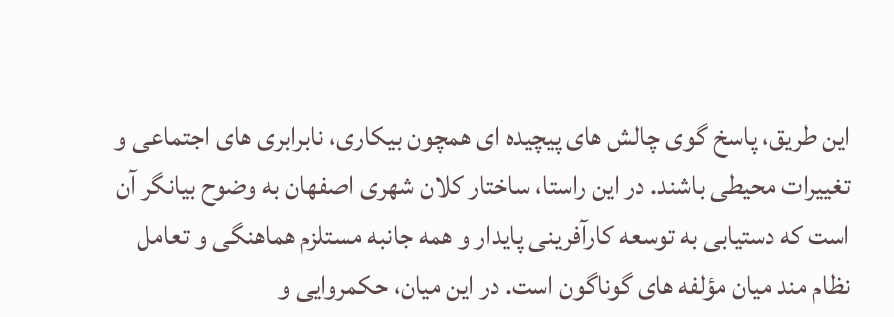این طریق، پاسخ گوی چالش های پیچیده ای همچون بیکاری، نابرابری های اجتماعی و تغییرات محیطی باشند. در این راستا، ساختار کلان شهری اصفهان به وضوح بیانگر آن است که دستیابی به توسعه کارآفرینی پایدار و همه جانبه مستلزم هماهنگی و تعامل نظام مند میان مؤلفه های گوناگون است. در این میان، حکمروایی و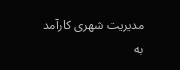مدیریت شهری کارآمد به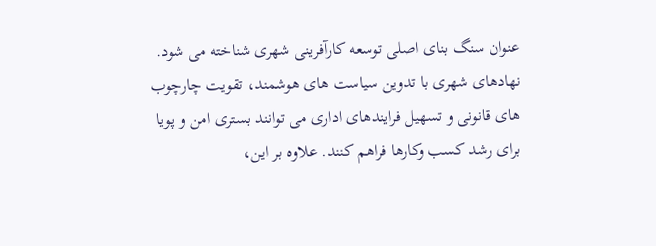عنوان سنگ بنای اصلی توسعه کارآفرینی شهری شناخته می شود. نهادهای شهری با تدوین سیاست های هوشمند، تقویت چارچوب های قانونی و تسهیل فرایندهای اداری می توانند بستری امن و پویا برای رشد کسب وکارها فراهم کنند. علاوه بر این،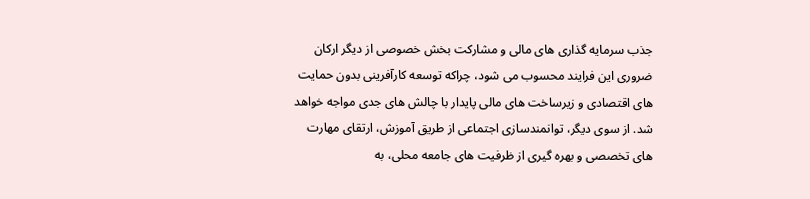جذب سرمایه گذاری های مالی و مشارکت بخش خصوصی از دیگر ارکان ضروری این فرایند محسوب می شود، چراکه توسعه کارآفرینی بدون حمایت های اقتصادی و زیرساخت های مالی پایدار با چالش های جدی مواجه خواهد شد. از سوی دیگر، توانمندسازی اجتماعی از طریق آموزش، ارتقای مهارت های تخصصی و بهره گیری از ظرفیت های جامعه محلی، به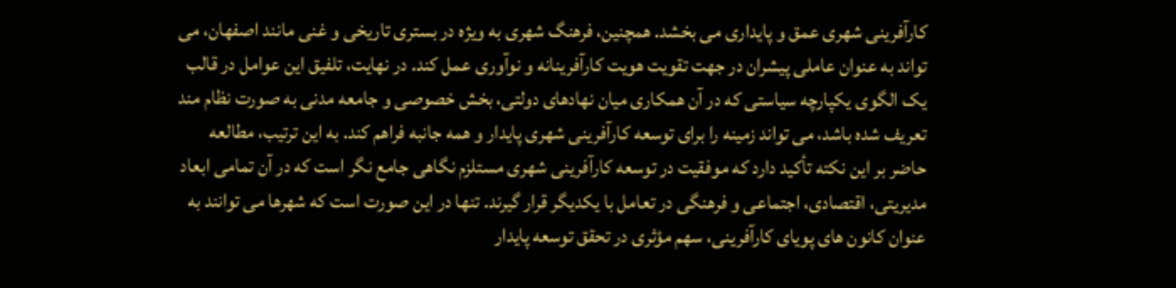کارآفرینی شهری عمق و پایداری می بخشد. همچنین، فرهنگ شهری به ویژه در بستری تاریخی و غنی مانند اصفهان، می تواند به عنوان عاملی پیشران در جهت تقویت هویت کارآفرینانه و نوآوری عمل کند. در نهایت، تلفیق این عوامل در قالب یک الگوی یکپارچه سیاستی که در آن همکاری میان نهادهای دولتی، بخش خصوصی و جامعه مدنی به صورت نظام مند تعریف شده باشد، می تواند زمینه را برای توسعه کارآفرینی شهری پایدار و همه جانبه فراهم کند. به این ترتیب، مطالعه حاضر بر این نکته تأکید دارد که موفقیت در توسعه کارآفرینی شهری مستلزم نگاهی جامع نگر است که در آن تمامی ابعاد مدیریتی، اقتصادی، اجتماعی و فرهنگی در تعامل با یکدیگر قرار گیرند. تنها در این صورت است که شهرها می توانند به عنوان کانون های پویای کارآفرینی، سهم مؤثری در تحقق توسعه پایدار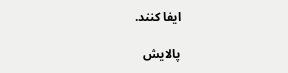ایفا کنند.

پالایش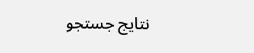نتایج جستجو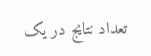تعداد نتایج در یک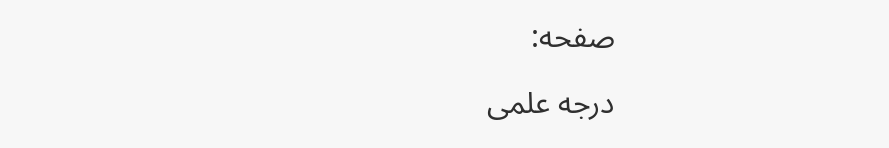صفحه:

درجه علمی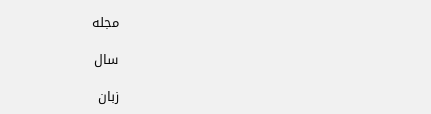مجله

سال

زبان